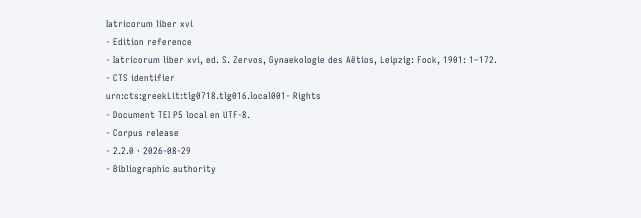Iatricorum liber xvi
- Edition reference
- Iatricorum liber xvi, ed. S. Zervos, Gynaekologie des Aëtios, Leipzig: Fock, 1901: 1–172.
- CTS identifier
urn:cts:greekLit:tlg0718.tlg016.local001- Rights
- Document TEI P5 local en UTF-8.
- Corpus release
- 2.2.0 · 2026-08-29
- Bibliographic authority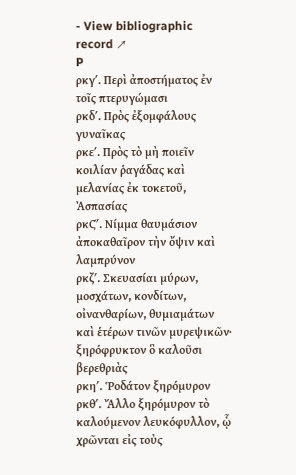- View bibliographic record ↗
P
ρκγʹ. Περὶ ἀποστήματος ἐν τοῖς πτερυγώμασι
ρκδʹ. Πρὸς ἐξομφάλους γυναῖκας
ρκεʹ. Πρὸς τὸ μὴ ποιεῖν κοιλίαν ῥαγάδας καὶ μελανίας ἐκ τοκετοῦ,
Ἀσπασίας
ρκϚʹ. Νίμμα θαυμάσιον ἀποκαθαῖρον τὴν ὄψιν καὶ λαμπρύνον
ρκζʹ. Σκευασίαι μύρων, μοσχάτων, κονδίτων, οἰνανθαρίων, θυμιαμάτων
καὶ ἑτέρων τινῶν μυρεψικῶν· ξηρόφρυκτον ὃ καλοῦσι βερεθριὰς
ρκηʹ. Ῥοδάτον ξηρόμυρον
ρκθʹ. Ἄλλο ξηρόμυρον τὸ καλούμενον λευκόφυλλον, ᾧ χρῶνται εἰς τοὺς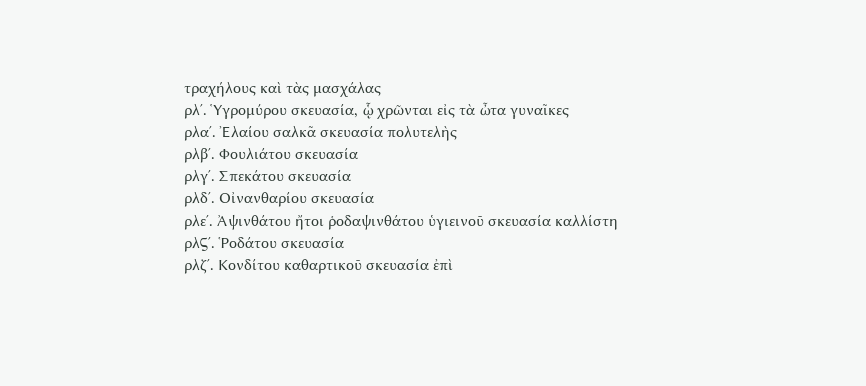τραχήλους καὶ τὰς μασχάλας
ρλʹ. Ὑγρομύρου σκευασία, ᾧ χρῶνται εἰς τὰ ὦτα γυναῖκες
ρλαʹ. Ἐλαίου σαλκᾶ σκευασία πολυτελὴς
ρλβʹ. Φουλιάτου σκευασία
ρλγʹ. Σπεκάτου σκευασία
ρλδʹ. Οἰνανθαρίου σκευασία
ρλεʹ. Ἀψινθάτου ἤτοι ῥοδαψινθάτου ὑγιεινοῦ σκευασία καλλίστη
ρλϚʹ. Ῥοδάτου σκευασία
ρλζʹ. Κονδίτου καθαρτικοῦ σκευασία ἐπὶ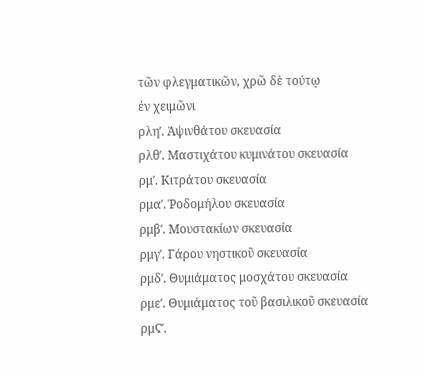τῶν φλεγματικῶν, χρῶ δὲ τούτῳ
ἐν χειμῶνι
ρληʹ. Ἀψινθάτου σκευασία
ρλθʹ. Μαστιχάτου κυμινάτου σκευασία
ρμʹ. Κιτράτου σκευασία
ρμαʹ. Ῥοδομήλου σκευασία
ρμβʹ. Μουστακίων σκευασία
ρμγʹ. Γάρου νηστικοῦ σκευασία
ρμδʹ. Θυμιάματος μοσχάτου σκευασία
ρμεʹ. Θυμιάματος τοῦ βασιλικοῦ σκευασία
ρμϚʹ.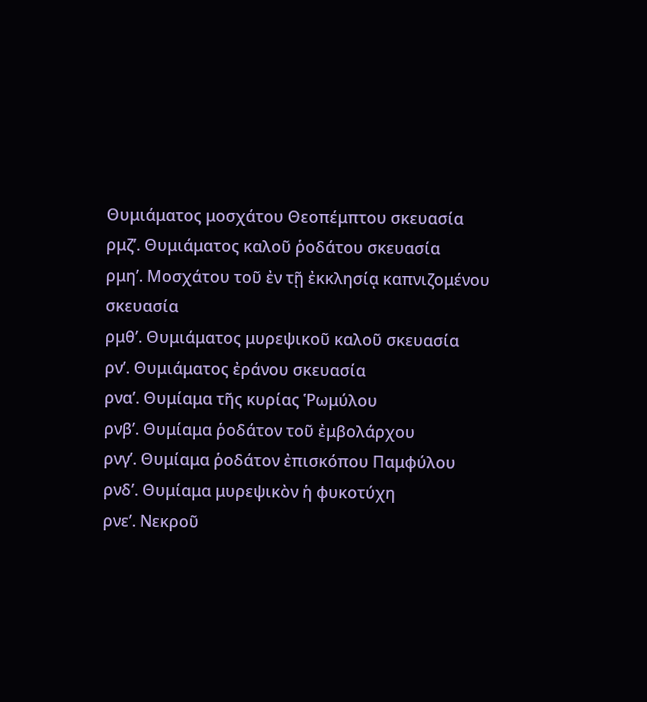Θυμιάματος μοσχάτου Θεοπέμπτου σκευασία
ρμζʹ. Θυμιάματος καλοῦ ῥοδάτου σκευασία
ρμηʹ. Μοσχάτου τοῦ ἐν τῇ ἐκκλησίᾳ καπνιζομένου σκευασία
ρμθʹ. Θυμιάματος μυρεψικοῦ καλοῦ σκευασία
ρνʹ. Θυμιάματος ἐράνου σκευασία
ρναʹ. Θυμίαμα τῆς κυρίας Ῥωμύλου
ρνβʹ. Θυμίαμα ῥοδάτον τοῦ ἐμβολάρχου
ρνγʹ. Θυμίαμα ῥοδάτον ἐπισκόπου Παμφύλου
ρνδʹ. Θυμίαμα μυρεψικὸν ἡ φυκοτύχη
ρνεʹ. Νεκροῦ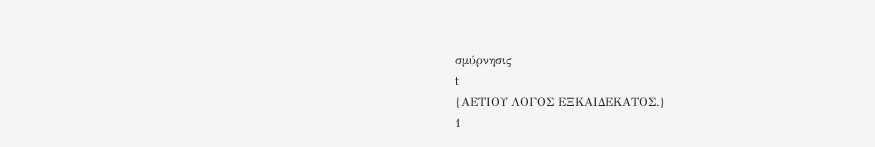σμύρνησις
t
{ΑΕΤΙΟΥ ΛΟΓΟΣ ΕΞΚΑΙΔΕΚΑΤΟΣ.}
1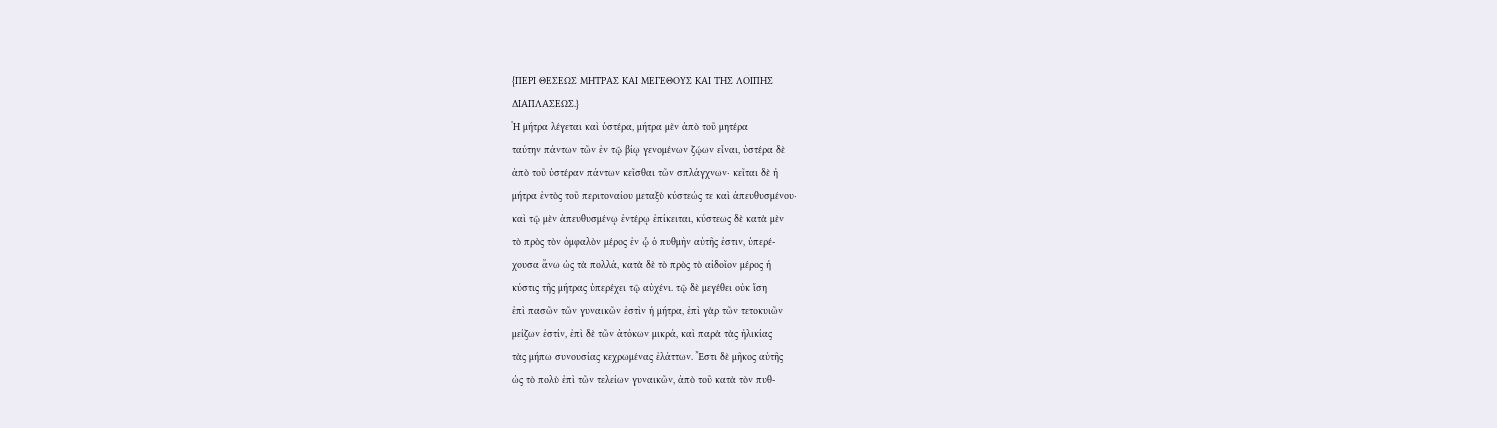{ΠΕΡΙ ΘΕΣΕΩΣ ΜΗΤΡΑΣ ΚΑΙ ΜΕΓΕΘΟΥΣ ΚΑΙ ΤΗΣ ΛΟΙΠΗΣ
ΔΙΑΠΛΑΣΕΩΣ.}
Ἡ μήτρα λέγεται καὶ ὑστέρα, μήτρα μὲν ἀπὸ τοῦ μητέρα
ταύτην πάντων τῶν ἐν τῷ βίῳ γενομένων ζῴων εἶναι, ὑστέρα δὲ
ἀπὸ τοῦ ὑστέραν πάντων κεῖσθαι τῶν σπλάγχνων· κεῖται δὲ ἡ
μήτρα ἐντὸς τοῦ περιτοναίου μεταξὺ κύστεώς τε καὶ ἀπευθυσμένου·
καὶ τῷ μὲν ἀπευθυσμένῳ ἐντέρῳ ἐπίκειται, κύστεως δὲ κατὰ μὲν
τὸ πρὸς τὸν ὀμφαλὸν μέρος ἐν ᾧ ὁ πυθμὴν αὐτῆς ἐστιν, ὑπερέ-
χουσα ἄνω ὡς τὰ πολλά, κατὰ δὲ τὸ πρὸς τὸ αἰδοῖον μέρος ἡ
κύστις τῆς μήτρας ὑπερέχει τῷ αὐχένι. τῷ δὲ μεγέθει οὐκ ἴση
ἐπὶ πασῶν τῶν γυναικῶν ἐστὶν ἡ μήτρα, ἐπὶ γὰρ τῶν τετοκυιῶν
μείζων ἐστίν, ἐπὶ δὲ τῶν ἀτόκων μικρά, καὶ παρὰ τὰς ἡλικίας
τὰς μήπω συνουσίας κεχρωμένας ἐλάττων. Ἔστι δὲ μῆκος αὐτῆς
ὡς τὸ πολὺ ἐπὶ τῶν τελείων γυναικῶν, ἀπὸ τοῦ κατὰ τὸν πυθ-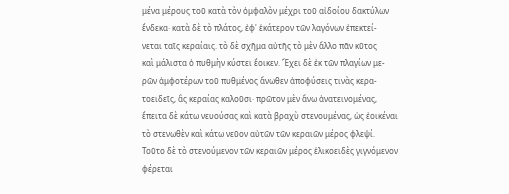μένα μέρους τοῦ κατὰ τὸν ὀμφαλὸν μέχρι τοῦ αἰδοίου δακτύλων
ἕνδεκα· κατὰ δὲ τὸ πλάτος, ἐφ' ἑκάτερον τῶν λαγόνων ἐπεκτεί-
νεται ταῖς κεραίαις. τὸ δὲ σχῆμα αὐτῆς τὸ μὲν ἄλλο πᾶν κῦτος
καὶ μάλιστα ὁ πυθμὴν κύστει ἔοικεν. Ἔχει δὲ ἐκ τῶν πλαγίων με-
ρῶν ἀμφοτέρων τοῦ πυθμένος ἄνωθεν ἀποφύσεις τινὰς κερα-
τοειδεῖς, ἃς κεραίας καλοῦσι· πρῶτον μὲν ἄνω ἀνατεινομένας,
ἔπειτα δὲ κάτω νευούσας καὶ κατὰ βραχὺ στενουμένας, ὡς ἐοικέναι
τὸ στενωθὲν καὶ κάτω νεῦον αὐτῶν τῶν κεραιῶν μέρος φλεψί.
Τοῦτο δὲ τὸ στενούμενον τῶν κεραιῶν μέρος ἑλικοειδὲς γιγνόμενον
φέρεται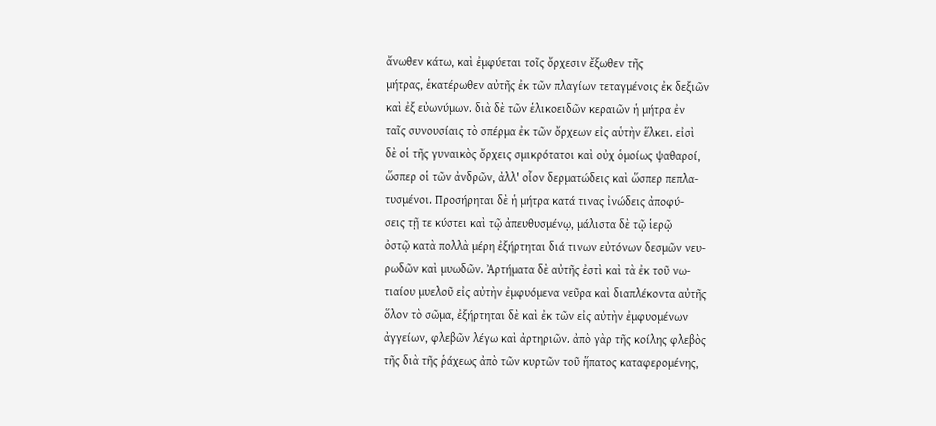ἄνωθεν κάτω, καὶ ἐμφύεται τοῖς ὄρχεσιν ἔξωθεν τῆς
μήτρας, ἑκατέρωθεν αὐτῆς ἐκ τῶν πλαγίων τεταγμένοις ἐκ δεξιῶν
καὶ ἐξ εὐωνύμων. διὰ δὲ τῶν ἑλικοειδῶν κεραιῶν ἡ μήτρα ἐν
ταῖς συνουσίαις τὸ σπέρμα ἐκ τῶν ὄρχεων εἰς αὑτὴν ἕλκει. εἰσὶ
δὲ οἱ τῆς γυναικὸς ὄρχεις σμικρότατοι καὶ οὐχ ὁμοίως ψαθαροί,
ὥσπερ οἱ τῶν ἀνδρῶν, ἀλλ' οἷον δερματώδεις καὶ ὥσπερ πεπλα-
τυσμένοι. Προσήρηται δὲ ἡ μήτρα κατά τινας ἰνώδεις ἀποφύ-
σεις τῇ τε κύστει καὶ τῷ ἀπευθυσμένῳ, μάλιστα δὲ τῷ ἱερῷ
ὀστῷ κατὰ πολλὰ μέρη ἐξήρτηται διά τινων εὐτόνων δεσμῶν νευ-
ρωδῶν καὶ μυωδῶν. Ἀρτήματα δὲ αὐτῆς ἐστὶ καὶ τὰ ἐκ τοῦ νω-
τιαίου μυελοῦ εἰς αὐτὴν ἐμφυόμενα νεῦρα καὶ διαπλέκοντα αὐτῆς
ὅλον τὸ σῶμα, ἐξήρτηται δὲ καὶ ἐκ τῶν εἰς αὐτὴν ἐμφυομένων
ἀγγείων, φλεβῶν λέγω καὶ ἀρτηριῶν. ἀπὸ γὰρ τῆς κοίλης φλεβὸς
τῆς διὰ τῆς ῥάχεως ἀπὸ τῶν κυρτῶν τοῦ ἥπατος καταφερομένης,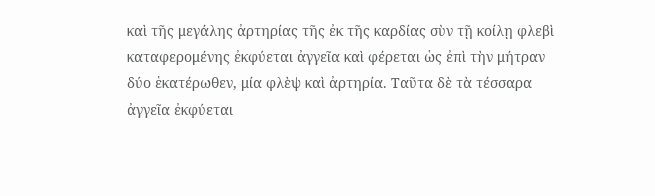καὶ τῆς μεγάλης ἀρτηρίας τῆς ἐκ τῆς καρδίας σὺν τῇ κοίλῃ φλεβὶ
καταφερομένης ἐκφύεται ἀγγεῖα καὶ φέρεται ὡς ἐπὶ τὴν μήτραν
δύο ἑκατέρωθεν, μία φλὲψ καὶ ἀρτηρία. Ταῦτα δὲ τὰ τέσσαρα
ἀγγεῖα ἐκφύεται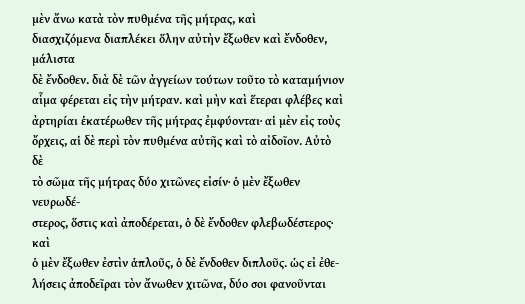μὲν ἄνω κατὰ τὸν πυθμένα τῆς μήτρας, καὶ
διασχιζόμενα διαπλέκει ὅλην αὐτὴν ἔξωθεν καὶ ἔνδοθεν, μάλιστα
δὲ ἔνδοθεν. διὰ δὲ τῶν ἀγγείων τούτων τοῦτο τὸ καταμήνιον
αἷμα φέρεται εἰς τὴν μήτραν. καὶ μὴν καὶ ἕτεραι φλέβες καὶ
ἀρτηρίαι ἑκατέρωθεν τῆς μήτρας ἐμφύονται· αἱ μὲν εἰς τοὺς
ὄρχεις, αἱ δὲ περὶ τὸν πυθμένα αὐτῆς καὶ τὸ αἰδοῖον. Αὐτὸ δὲ
τὸ σῶμα τῆς μήτρας δύο χιτῶνες εἰσίν· ὁ μὲν ἔξωθεν νευρωδέ-
στερος, ὅστις καὶ ἀποδέρεται, ὁ δὲ ἔνδοθεν φλεβωδέστερος· καὶ
ὁ μὲν ἔξωθεν ἐστὶν ἁπλοῦς, ὁ δὲ ἔνδοθεν διπλοῦς. ὡς εἰ ἐθε-
λήσεις ἀποδεῖραι τὸν ἄνωθεν χιτῶνα, δύο σοι φανοῦνται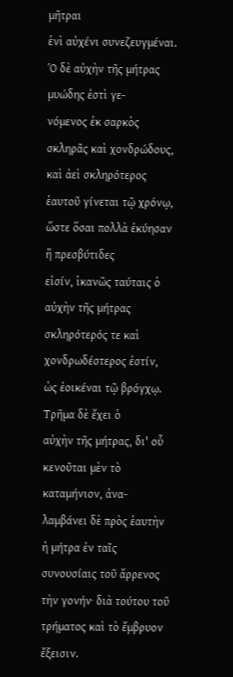μῆτραι
ἑνὶ αὐχένι συνεζευγμέναι. Ὁ δὲ αὐχὴν τῆς μήτρας μυώδης ἐστὶ γε-
νόμενος ἐκ σαρκὸς σκληρᾶς καὶ χονδρώδους, καὶ ἀεὶ σκληρότερος
ἑαυτοῦ γίνεται τῷ χρόνῳ, ὥστε ὅσαι πολλὰ ἐκύησαν ἢ πρεσβύτιδες
εἰσίν, ἱκανῶς ταύταις ὁ αὐχὴν τῆς μήτρας σκληρότερός τε καὶ
χονδρωδέστερος ἐστίν, ὡς ἐοικέναι τῷ βρόγχῳ. Τρῆμα δὲ ἔχει ὁ
αὐχὴν τῆς μήτρας, δι' οὗ κενοῦται μὲν τὸ καταμήνιον, ἀνα-
λαμβάνει δὲ πρὸς ἑαυτὴν ἡ μήτρα ἐν ταῖς συνουσίαις τοῦ ἄρρενος
τὴν γονήν· διὰ τούτου τοῦ τρήματος καὶ τὸ ἔμβρυον ἔξεισιν.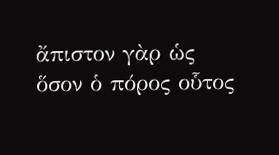ἄπιστον γὰρ ὡς ὅσον ὁ πόρος οὗτος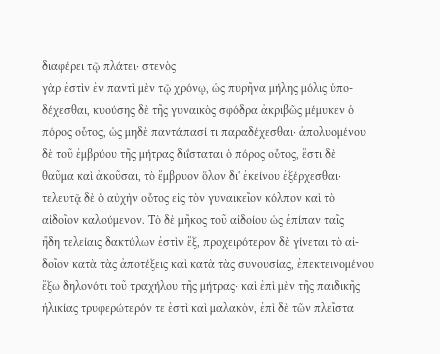διαφέρει τῷ πλάτει· στενὸς
γὰρ ἐστὶν ἐν παντὶ μὲν τῷ χρόνῳ, ὡς πυρῆνα μήλης μόλις ὑπο-
δέχεσθαι, κυούσης δὲ τῆς γυναικὸς σφόδρα ἀκριβῶς μέμυκεν ὁ
πόρος οὗτος, ὡς μηδὲ παντάπασί τι παραδέχεσθαι· ἀπολυομένου
δὲ τοῦ ἐμβρύου τῆς μήτρας διΐσταται ὁ πόρος οὗτος, ἔστι δὲ
θαῦμα καὶ ἀκοῦσαι, τὸ ἔμβρυον ὅλον δι' ἐκείνου ἐξέρχεσθαι·
τελευτᾷ δὲ ὁ αὐχὴν οὗτος εἰς τὸν γυναικεῖον κόλπον καὶ τὸ
αἰδοῖον καλούμενον. Τὸ δὲ μῆκος τοῦ αἰδοίου ὡς ἐπίπαν ταῖς
ἤδη τελείαις δακτύλων ἐστὶν ἕξ, προχειρότερον δὲ γίνεται τὸ αἰ-
δοῖον κατὰ τὰς ἀποτέξεις καὶ κατὰ τὰς συνουσίας, ἐπεκτεινομένου
ἔξω δηλονότι τοῦ τραχήλου τῆς μήτρας· καὶ ἐπὶ μὲν τῆς παιδικῆς
ἡλικίας τρυφερώτερόν τε ἐστὶ καὶ μαλακὸν, ἐπὶ δὲ τῶν πλεῖστα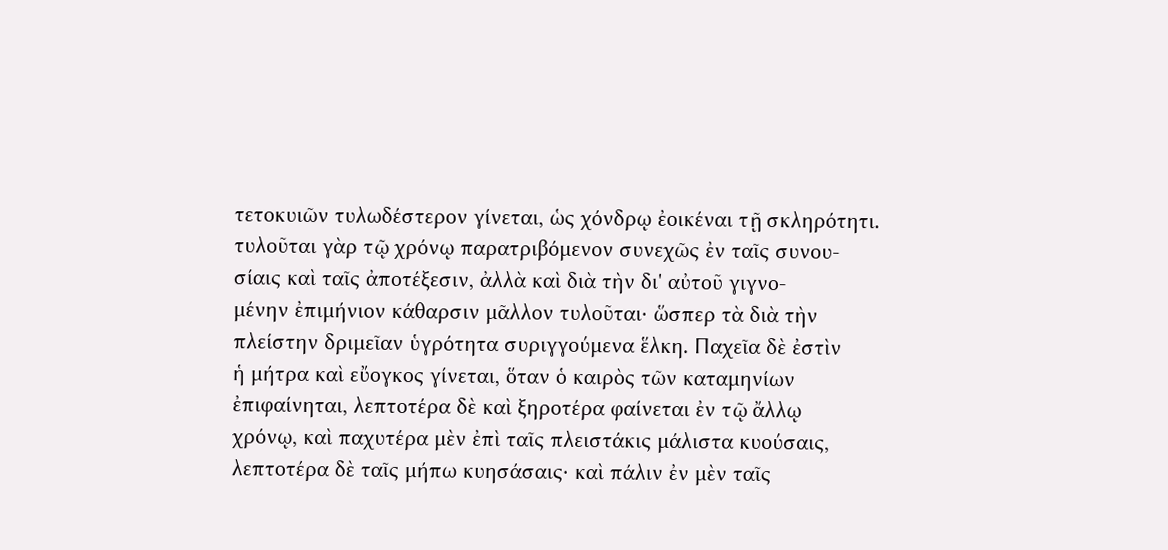τετοκυιῶν τυλωδέστερον γίνεται, ὡς χόνδρῳ ἐοικέναι τῇ σκληρότητι.
τυλοῦται γὰρ τῷ χρόνῳ παρατριβόμενον συνεχῶς ἐν ταῖς συνου-
σίαις καὶ ταῖς ἀποτέξεσιν, ἀλλὰ καὶ διὰ τὴν δι' αὐτοῦ γιγνο-
μένην ἐπιμήνιον κάθαρσιν μᾶλλον τυλοῦται· ὥσπερ τὰ διὰ τὴν
πλείστην δριμεῖαν ὑγρότητα συριγγούμενα ἕλκη. Παχεῖα δὲ ἐστὶν
ἡ μήτρα καὶ εὔογκος γίνεται, ὅταν ὁ καιρὸς τῶν καταμηνίων
ἐπιφαίνηται, λεπτοτέρα δὲ καὶ ξηροτέρα φαίνεται ἐν τῷ ἄλλῳ
χρόνῳ, καὶ παχυτέρα μὲν ἐπὶ ταῖς πλειστάκις μάλιστα κυούσαις,
λεπτοτέρα δὲ ταῖς μήπω κυησάσαις· καὶ πάλιν ἐν μὲν ταῖς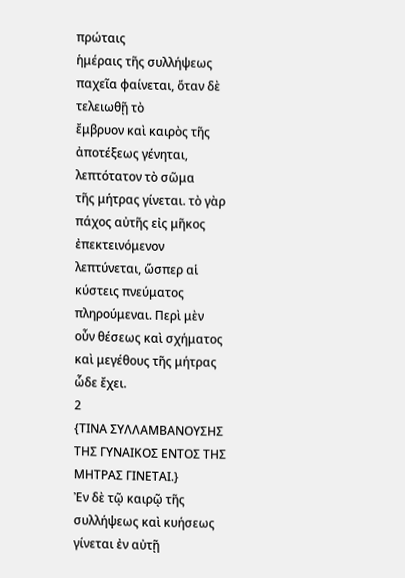πρώταις
ἡμέραις τῆς συλλήψεως παχεῖα φαίνεται, ὅταν δὲ τελειωθῇ τὸ
ἔμβρυον καὶ καιρὸς τῆς ἀποτέξεως γένηται, λεπτότατον τὸ σῶμα
τῆς μήτρας γίνεται. τὸ γὰρ πάχος αὐτῆς εἰς μῆκος ἐπεκτεινόμενον
λεπτύνεται, ὥσπερ αἱ κύστεις πνεύματος πληρούμεναι. Περὶ μὲν
οὖν θέσεως καὶ σχήματος καὶ μεγέθους τῆς μήτρας ὧδε ἔχει.
2
{ΤΙΝΑ ΣΥΛΛΑΜΒΑΝΟΥΣΗΣ ΤΗΣ ΓΥΝΑΙΚΟΣ ΕΝΤΟΣ ΤΗΣ
ΜΗΤΡΑΣ ΓΙΝΕΤΑΙ.}
Ἐν δὲ τῷ καιρῷ τῆς συλλήψεως καὶ κυήσεως γίνεται ἐν αὐτῇ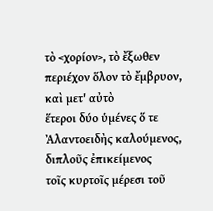τὸ <χορίον>, τὸ ἔξωθεν περιέχον ὅλον τὸ ἔμβρυον, καὶ μετ' αὐτὸ
ἕτεροι δύο ὑμένες ὅ τε Ἀλαντοειδὴς καλούμενος, διπλοῦς ἐπικείμενος
τοῖς κυρτοῖς μέρεσι τοῦ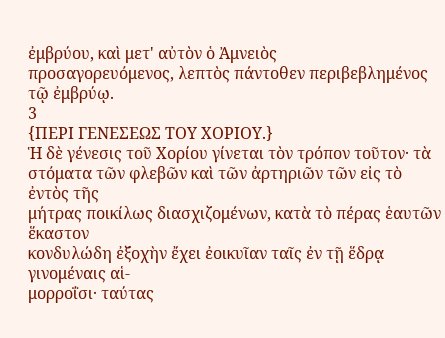ἐμβρύου, καὶ μετ' αὐτὸν ὁ Ἀμνειὸς
προσαγορευόμενος, λεπτὸς πάντοθεν περιβεβλημένος τῷ ἐμβρύῳ.
3
{ΠΕΡΙ ΓΕΝΕΣΕΩΣ ΤΟΥ ΧΟΡΙΟΥ.}
Ἡ δὲ γένεσις τοῦ Χορίου γίνεται τὸν τρόπον τοῦτον· τὰ
στόματα τῶν φλεβῶν καὶ τῶν ἀρτηριῶν τῶν εἰς τὸ ἐντὸς τῆς
μήτρας ποικίλως διασχιζομένων, κατὰ τὸ πέρας ἑαυτῶν ἕκαστον
κονδυλώδη ἐξοχὴν ἔχει ἐοικυῖαν ταῖς ἐν τῇ ἕδρᾳ γινομέναις αἱ-
μορροΐσι· ταύτας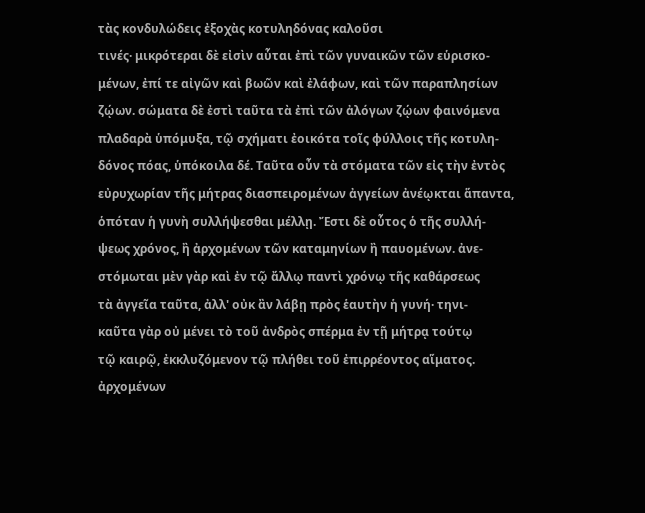τὰς κονδυλώδεις ἐξοχὰς κοτυληδόνας καλοῦσι
τινές· μικρότεραι δὲ εἰσὶν αὗται ἐπὶ τῶν γυναικῶν τῶν εὑρισκο-
μένων, ἐπί τε αἰγῶν καὶ βωῶν καὶ ἐλάφων, καὶ τῶν παραπλησίων
ζῴων. σώματα δὲ ἐστὶ ταῦτα τὰ ἐπὶ τῶν ἀλόγων ζῴων φαινόμενα
πλαδαρὰ ὑπόμυξα, τῷ σχήματι ἐοικότα τοῖς φύλλοις τῆς κοτυλη-
δόνος πόας, ὑπόκοιλα δέ. Ταῦτα οὖν τὰ στόματα τῶν εἰς τὴν ἐντὸς
εὐρυχωρίαν τῆς μήτρας διασπειρομένων ἀγγείων ἀνέῳκται ἅπαντα,
ὁπόταν ἡ γυνὴ συλλήψεσθαι μέλλῃ. Ἔστι δὲ οὗτος ὁ τῆς συλλή-
ψεως χρόνος, ἢ ἀρχομένων τῶν καταμηνίων ἢ παυομένων. ἀνε-
στόμωται μὲν γὰρ καὶ ἐν τῷ ἄλλῳ παντὶ χρόνῳ τῆς καθάρσεως
τὰ ἀγγεῖα ταῦτα, ἀλλ' οὐκ ἂν λάβῃ πρὸς ἑαυτὴν ἡ γυνή· τηνι-
καῦτα γὰρ οὐ μένει τὸ τοῦ ἀνδρὸς σπέρμα ἐν τῇ μήτρᾳ τούτῳ
τῷ καιρῷ, ἐκκλυζόμενον τῷ πλήθει τοῦ ἐπιρρέοντος αἵματος.
ἀρχομένων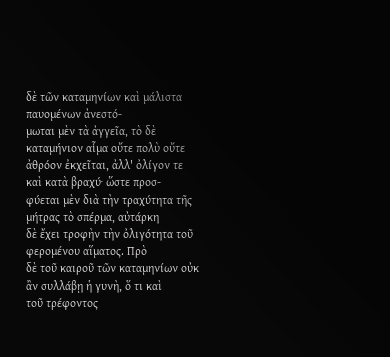δὲ τῶν καταμηνίων καὶ μάλιστα παυομένων ἀνεστό-
μωται μὲν τὰ ἀγγεῖα, τὸ δὲ καταμήνιον αἷμα οὔτε πολὺ οὔτε
ἀθρόον ἐκχεῖται, ἀλλ' ὀλίγον τε καὶ κατὰ βραχύ· ὥστε προσ-
φύεται μὲν διὰ τὴν τραχύτητα τῆς μήτρας τὸ σπέρμα, αὐτάρκη
δὲ ἔχει τροφὴν τὴν ὀλιγότητα τοῦ φερομένου αἵματος. Πρὸ
δὲ τοῦ καιροῦ τῶν καταμηνίων οὐκ ἂν συλλάβῃ ἡ γυνὴ, ὅ τι καὶ
τοῦ τρέφοντος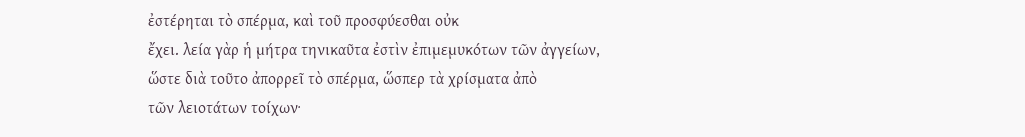ἐστέρηται τὸ σπέρμα, καὶ τοῦ προσφύεσθαι οὐκ
ἔχει. λεία γὰρ ἡ μήτρα τηνικαῦτα ἐστὶν ἐπιμεμυκότων τῶν ἀγγείων,
ὥστε διὰ τοῦτο ἀπορρεῖ τὸ σπέρμα, ὥσπερ τὰ χρίσματα ἀπὸ
τῶν λειοτάτων τοίχων·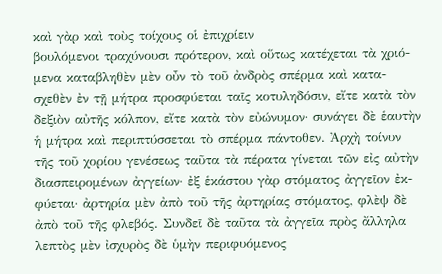καὶ γὰρ καὶ τοὺς τοίχους οἱ ἐπιχρίειν
βουλόμενοι τραχύνουσι πρότερον, καὶ οὕτως κατέχεται τὰ χριό-
μενα καταβληθὲν μὲν οὖν τὸ τοῦ ἀνδρὸς σπέρμα καὶ κατα-
σχεθὲν ἐν τῇ μήτρα προσφύεται ταῖς κοτυληδόσιν, εἴτε κατὰ τὸν
δεξιὸν αὐτῆς κόλπον, εἴτε κατὰ τὸν εὐώνυμον· συνάγει δὲ ἑαυτὴν
ἡ μήτρα καὶ περιπτύσσεται τὸ σπέρμα πάντοθεν. Ἀρχὴ τοίνυν
τῆς τοῦ χορίου γενέσεως ταῦτα τὰ πέρατα γίνεται τῶν εἰς αὐτὴν
διασπειρομένων ἀγγείων· ἐξ ἑκάστου γὰρ στόματος ἀγγεῖον ἐκ-
φύεται· ἀρτηρία μὲν ἀπὸ τοῦ τῆς ἀρτηρίας στόματος, φλὲψ δὲ
ἀπὸ τοῦ τῆς φλεβός. Συνδεῖ δὲ ταῦτα τὰ ἀγγεῖα πρὸς ἄλληλα
λεπτὸς μὲν ἰσχυρὸς δὲ ὑμὴν περιφυόμενος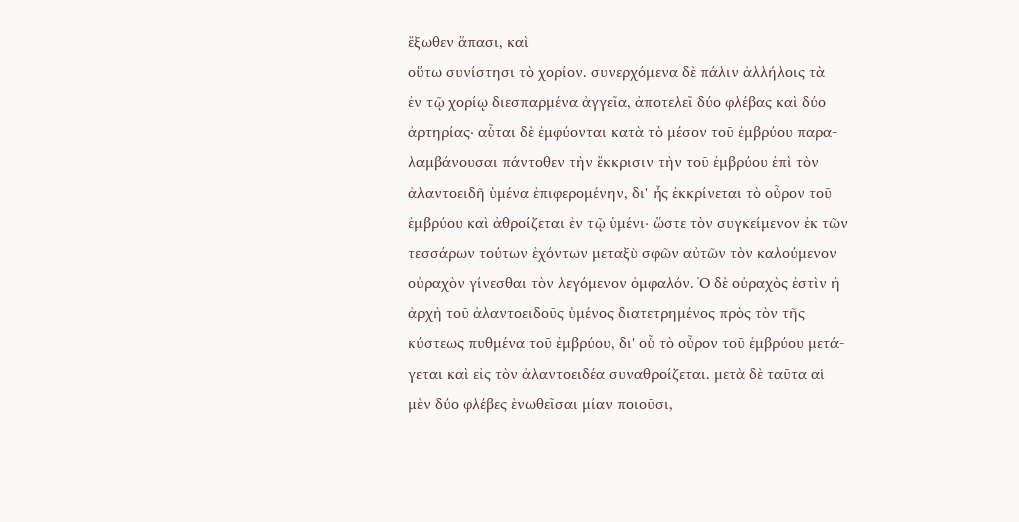ἔξωθεν ἅπασι, καὶ
οὕτω συνίστησι τὸ χορίον. συνερχόμενα δὲ πάλιν ἀλλήλοις τὰ
ἐν τῷ χορίῳ διεσπαρμένα ἀγγεῖα, ἀποτελεῖ δύο φλέβας καὶ δύο
ἀρτηρίας· αὗται δὲ ἐμφύονται κατὰ τὸ μέσον τοῦ ἐμβρύου παρα-
λαμβάνουσαι πάντοθεν τὴν ἔκκρισιν τὴν τοῦ ἐμβρύου ἐπὶ τὸν
ἀλαντοειδῆ ὑμένα ἐπιφερομένην, δι' ἧς ἐκκρίνεται τὸ οὖρον τοῦ
ἐμβρύου καὶ ἀθροίζεται ἐν τῷ ὑμένι· ὥστε τὸν συγκείμενον ἐκ τῶν
τεσσάρων τούτων ἐχόντων μεταξὺ σφῶν αὐτῶν τὸν καλούμενον
οὐραχὸν γίνεσθαι τὸν λεγόμενον ὀμφαλόν. Ὁ δὲ οὐραχὸς ἐστὶν ἡ
ἀρχὴ τοῦ ἀλαντοειδοῦς ὑμένος διατετρημένος πρὸς τὸν τῆς
κύστεως πυθμένα τοῦ ἐμβρύου, δι' οὗ τὸ οὖρον τοῦ ἐμβρύου μετά-
γεται καὶ εἰς τὸν ἀλαντοειδέα συναθροίζεται. μετὰ δὲ ταῦτα αἱ
μὲν δύο φλέβες ἑνωθεῖσαι μίαν ποιοῦσι,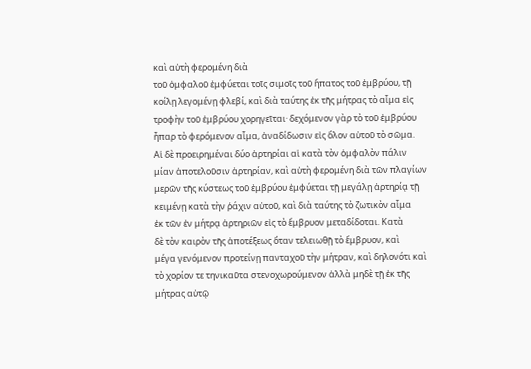καὶ αὐτὴ φερομένη διὰ
τοῦ ὀμφαλοῦ ἐμφύεται τοῖς σιμοῖς τοῦ ἥπατος τοῦ ἐμβρύου, τῇ
κοίλῃ λεγομένῃ φλεβί, καὶ διὰ ταύτης ἐκ τῆς μήτρας τὸ αἷμα εἰς
τροφὴν τοῦ ἐμβρύου χορηγεῖται· δεχόμενον γὰρ τὸ τοῦ ἐμβρύου
ἧπαρ τὸ φερόμενον αἷμα, ἀναδίδωσιν εἰς ὅλον αὐτοῦ τὸ σῶμα.
Αἱ δὲ προειρημέναι δύο ἀρτηρίαι αἱ κατὰ τὸν ὀμφαλὸν πάλιν
μίαν ἀποτελοῦσιν ἀρτηρίαν, καὶ αὐτὴ φερομένη διὰ τῶν πλαγίων
μερῶν τῆς κύστεως τοῦ ἐμβρύου ἐμφύεται τῇ μεγάλῃ ἀρτηρίᾳ τῇ
κειμένῃ κατὰ τὴν ῥάχιν αὐτοῦ, καὶ διὰ ταύτης τὸ ζωτικὸν αἷμα
ἐκ τῶν ἐν μήτρᾳ ἀρτηριῶν εἰς τὸ ἔμβρυον μεταδίδοται. Κατὰ
δὲ τὸν καιρὸν τῆς ἀποτέξεως ὅταν τελειωθῇ τὸ ἔμβρυον, καὶ
μέγα γενόμενον προτείνῃ πανταχοῦ τὴν μήτραν, καὶ δηλονότι καὶ
τὸ χορίον τε τηνικαῦτα στενοχωρούμενον ἀλλὰ μηδὲ τῇ ἐκ τῆς
μήτρας αὐτῷ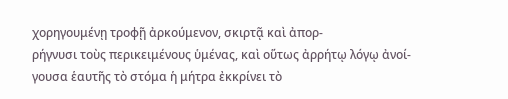χορηγουμένῃ τροφῇ ἀρκούμενον, σκιρτᾷ καὶ ἀπορ-
ρήγνυσι τοὺς περικειμένους ὑμένας, καὶ οὕτως ἀρρήτῳ λόγῳ ἀνοί-
γουσα ἑαυτῆς τὸ στόμα ἡ μήτρα ἐκκρίνει τὸ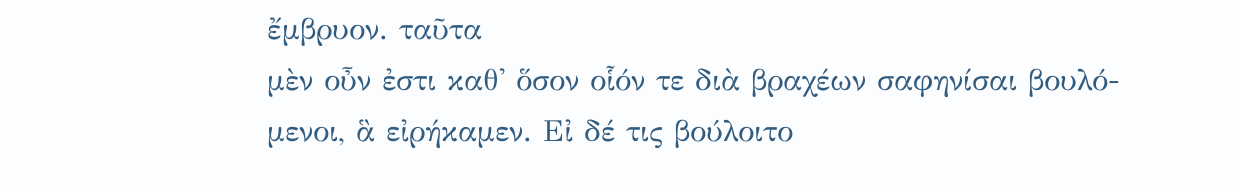ἔμβρυον. ταῦτα
μὲν οὖν ἐστι καθ' ὅσον οἷόν τε διὰ βραχέων σαφηνίσαι βουλό-
μενοι, ἃ εἰρήκαμεν. Εἰ δέ τις βούλοιτο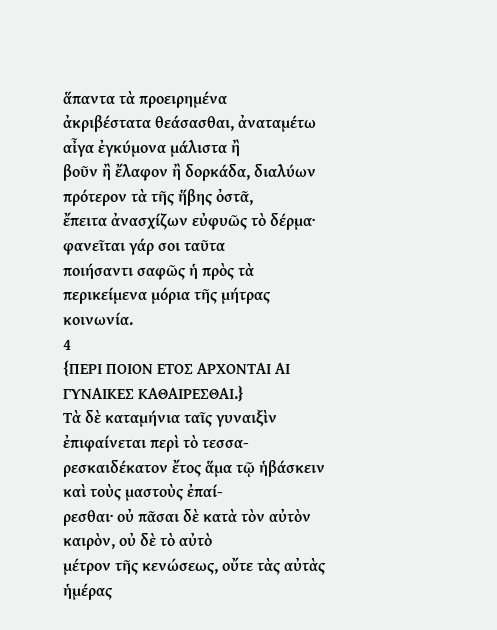ἅπαντα τὰ προειρημένα
ἀκριβέστατα θεάσασθαι, ἀναταμέτω αἶγα ἐγκύμονα μάλιστα ἢ
βοῦν ἢ ἔλαφον ἢ δορκάδα, διαλύων πρότερον τὰ τῆς ἥβης ὀστᾶ,
ἔπειτα ἀνασχίζων εὐφυῶς τὸ δέρμα· φανεῖται γάρ σοι ταῦτα
ποιήσαντι σαφῶς ἡ πρὸς τὰ περικείμενα μόρια τῆς μήτρας κοινωνία.
4
{ΠΕΡΙ ΠΟΙΟΝ ΕΤΟΣ ΑΡΧΟΝΤΑΙ ΑΙ ΓΥΝΑΙΚΕΣ ΚΑΘΑΙΡΕΣΘΑΙ.}
Τὰ δὲ καταμήνια ταῖς γυναιξὶν ἐπιφαίνεται περὶ τὸ τεσσα-
ρεσκαιδέκατον ἔτος ἅμα τῷ ἡβάσκειν καὶ τοὺς μαστοὺς ἐπαί-
ρεσθαι· οὐ πᾶσαι δὲ κατὰ τὸν αὐτὸν καιρὸν, οὐ δὲ τὸ αὐτὸ
μέτρον τῆς κενώσεως, οὔτε τὰς αὐτὰς ἡμέρας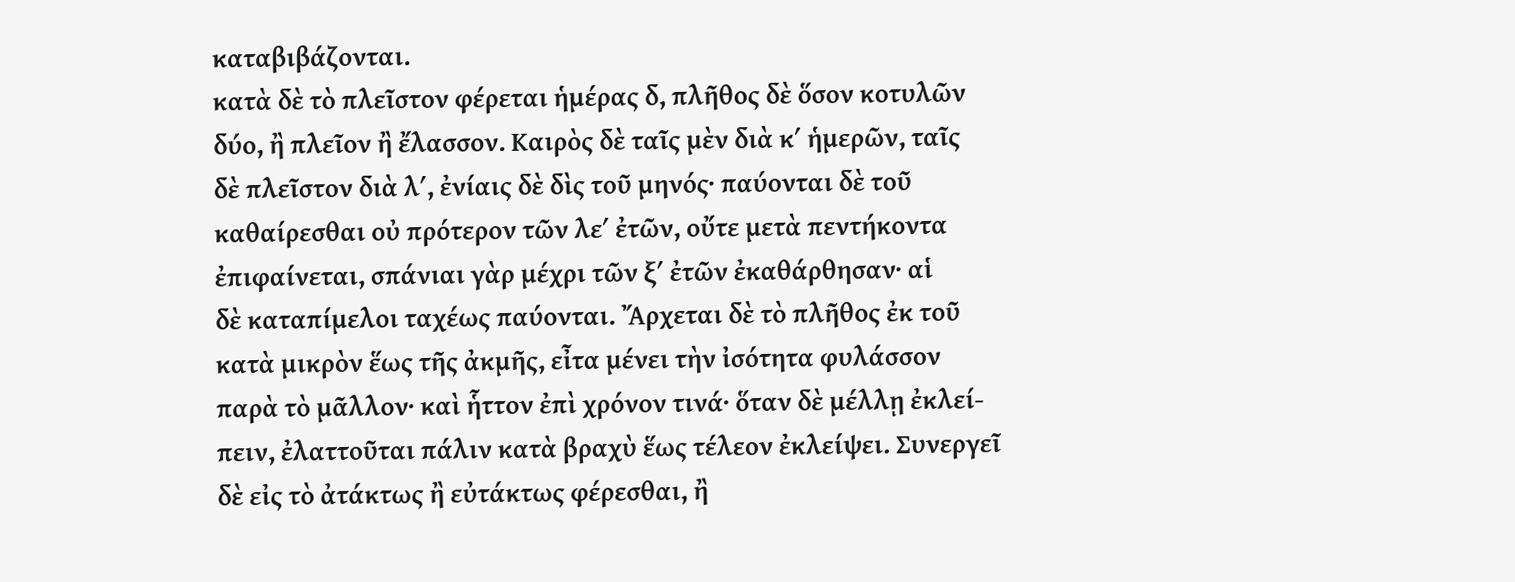καταβιβάζονται.
κατὰ δὲ τὸ πλεῖστον φέρεται ἡμέρας δ, πλῆθος δὲ ὅσον κοτυλῶν
δύο, ἢ πλεῖον ἢ ἔλασσον. Καιρὸς δὲ ταῖς μὲν διὰ κʹ ἡμερῶν, ταῖς
δὲ πλεῖστον διὰ λʹ, ἐνίαις δὲ δὶς τοῦ μηνός· παύονται δὲ τοῦ
καθαίρεσθαι οὐ πρότερον τῶν λεʹ ἐτῶν, οὔτε μετὰ πεντήκοντα
ἐπιφαίνεται, σπάνιαι γὰρ μέχρι τῶν ξʹ ἐτῶν ἐκαθάρθησαν· αἱ
δὲ καταπίμελοι ταχέως παύονται. Ἄρχεται δὲ τὸ πλῆθος ἐκ τοῦ
κατὰ μικρὸν ἕως τῆς ἀκμῆς, εἶτα μένει τὴν ἰσότητα φυλάσσον
παρὰ τὸ μᾶλλον· καὶ ἧττον ἐπὶ χρόνον τινά· ὅταν δὲ μέλλῃ ἐκλεί-
πειν, ἐλαττοῦται πάλιν κατὰ βραχὺ ἕως τέλεον ἐκλείψει. Συνεργεῖ
δὲ εἰς τὸ ἀτάκτως ἢ εὐτάκτως φέρεσθαι, ἢ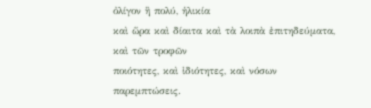ὀλίγον ἢ πολύ, ἡλικία
καὶ ὥρα καὶ δίαιτα καὶ τὰ λοιπὰ ἐπιτηδεύματα, καὶ τῶν τροφῶν
ποιότητες, καὶ ἰδιότητες, καὶ νόσων παρεμπτώσεις.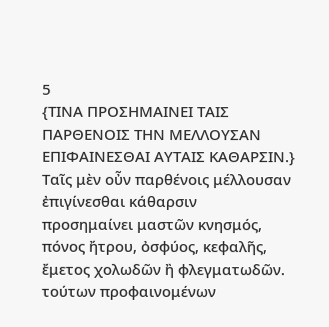5
{ΤΙΝΑ ΠΡΟΣΗΜΑΙΝΕΙ ΤΑΙΣ ΠΑΡΘΕΝΟΙΣ ΤΗΝ ΜΕΛΛΟΥΣΑΝ
ΕΠΙΦΑΙΝΕΣΘΑΙ ΑΥΤΑΙΣ ΚΑΘΑΡΣΙΝ.}
Ταῖς μὲν οὖν παρθένοις μέλλουσαν ἐπιγίνεσθαι κάθαρσιν
προσημαίνει μαστῶν κνησμός, πόνος ἤτρου, ὀσφύος, κεφαλῆς,
ἔμετος χολωδῶν ἢ φλεγματωδῶν. τούτων προφαινομένων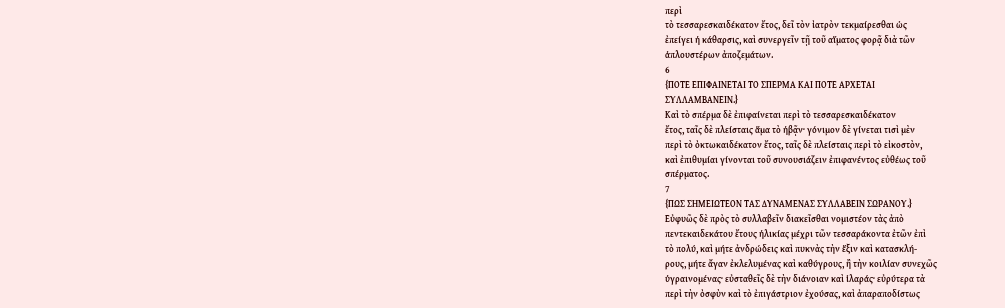περὶ
τὸ τεσσαρεσκαιδέκατον ἔτος, δεῖ τὸν ἰατρὸν τεκμαίρεσθαι ὡς
ἐπείγει ἡ κάθαρσις, καὶ συνεργεῖν τῇ τοῦ αἵματος φορᾷ διὰ τῶν
ἁπλουστέρων ἀποζεμάτων.
6
{ΠΟΤΕ ΕΠΙΦΑΙΝΕΤΑΙ ΤΟ ΣΠΕΡΜΑ ΚΑΙ ΠΟΤΕ ΑΡΧΕΤΑΙ
ΣΥΛΛΑΜΒΑΝΕΙΝ.}
Καὶ τὸ σπέρμα δὲ ἐπιφαίνεται περὶ τὸ τεσσαρεσκαιδέκατον
ἔτος, ταῖς δὲ πλείσταις ἅμα τὸ ἡβᾷν· γόνιμον δὲ γίνεται τισὶ μὲν
περὶ τὸ ὀκτωκαιδέκατον ἔτος, ταῖς δὲ πλείσταις περὶ τὸ εἰκοστὸν,
καὶ ἐπιθυμίαι γίνονται τοῦ συνουσιάζειν ἐπιφανέντος εὐθέως τοῦ
σπέρματος.
7
{ΠΩΣ ΣΗΜΕΙΩΤΕΟΝ ΤΑΣ ΔΥΝΑΜΕΝΑΣ ΣΥΛΛΑΒΕΙΝ ΣΩΡΑΝΟΥ.}
Εὐφυῶς δὲ πρὸς τὸ συλλαβεῖν διακεῖσθαι νομιστέον τὰς ἀπὸ
πεντεκαιδεκάτου ἔτους ἡλικίας μέχρι τῶν τεσσαράκοντα ἐτῶν ἐπὶ
τὸ πολύ, καὶ μήτε ἀνδρώδεις καὶ πυκνὰς τὴν ἕξιν καὶ κατασκλή-
ρους, μήτε ἄγαν ἐκλελυμένας καὶ καθύγρους, ἢ τὴν κοιλίαν συνεχῶς
ὑγραινομένας· εὐσταθεῖς δὲ τὴν διάνοιαν καὶ ἱλαράς· εὐρύτερα τὰ
περὶ τὴν ὀσφὺν καὶ τὸ ἐπιγάστριον ἐχούσας, καὶ ἀπαραποδίστως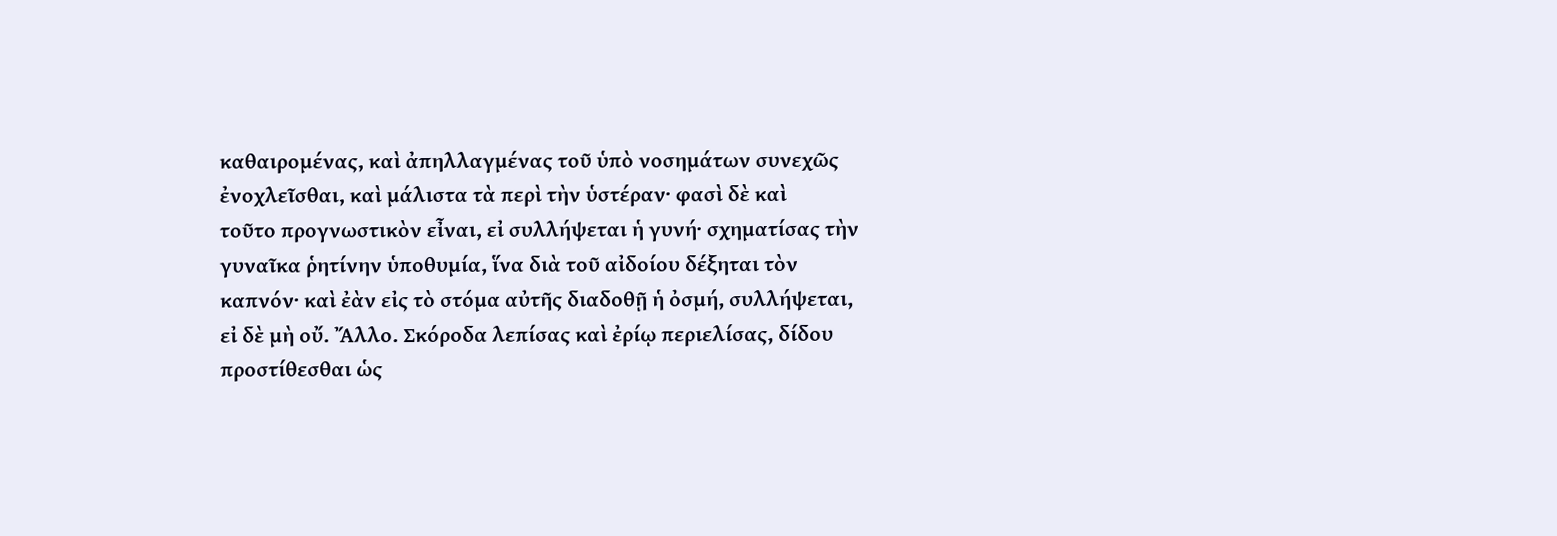καθαιρομένας, καὶ ἀπηλλαγμένας τοῦ ὑπὸ νοσημάτων συνεχῶς
ἐνοχλεῖσθαι, καὶ μάλιστα τὰ περὶ τὴν ὑστέραν· φασὶ δὲ καὶ
τοῦτο προγνωστικὸν εἶναι, εἰ συλλήψεται ἡ γυνή· σχηματίσας τὴν
γυναῖκα ῥητίνην ὑποθυμία, ἵνα διὰ τοῦ αἰδοίου δέξηται τὸν
καπνόν· καὶ ἐὰν εἰς τὸ στόμα αὐτῆς διαδοθῇ ἡ ὀσμή, συλλήψεται,
εἰ δὲ μὴ οὔ. Ἄλλο. Σκόροδα λεπίσας καὶ ἐρίῳ περιελίσας, δίδου
προστίθεσθαι ὡς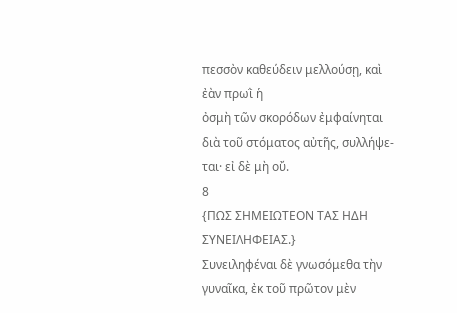πεσσὸν καθεύδειν μελλούσῃ, καὶ ἐὰν πρωῒ ἡ
ὀσμὴ τῶν σκορόδων ἐμφαίνηται διὰ τοῦ στόματος αὐτῆς, συλλήψε-
ται· εἰ δὲ μὴ οὔ.
8
{ΠΩΣ ΣΗΜΕΙΩΤΕΟΝ ΤΑΣ ΗΔΗ ΣΥΝΕΙΛΗΦΕΙΑΣ.}
Συνειληφέναι δὲ γνωσόμεθα τὴν γυναῖκα, ἐκ τοῦ πρῶτον μὲν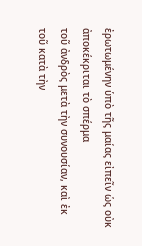ἐρωτωμένην ὑπὸ τῆς μαίας εἰπεῖν ὡς οὐκ ἀποκέκριται τὸ σπέρμα
τοῦ ἀνδρὸς μετὰ τὴν συνουσίαν, καὶ ἐκ τοῦ κατὰ τὴν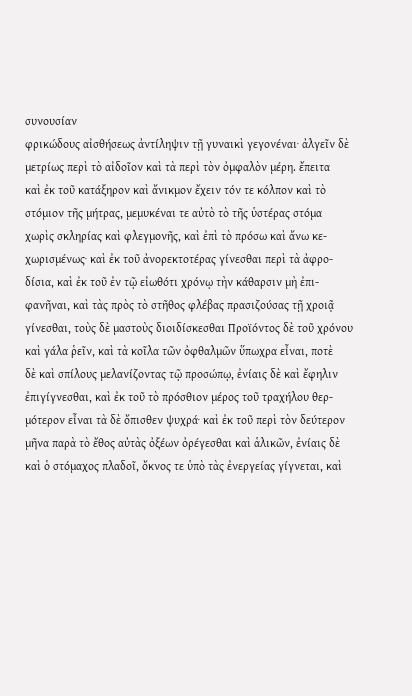συνουσίαν
φρικώδους αἰσθήσεως ἀντίληψιν τῇ γυναικὶ γεγονέναι· ἀλγεῖν δὲ
μετρίως περὶ τὸ αἰδοῖον καὶ τὰ περὶ τὸν ὀμφαλὸν μέρη. ἔπειτα
καὶ ἐκ τοῦ κατάξηρον καὶ ἄνικμον ἔχειν τόν τε κόλπον καὶ τὸ
στόμιον τῆς μήτρας, μεμυκέναι τε αὐτὸ τὸ τῆς ὑστέρας στόμα
χωρὶς σκληρίας καὶ φλεγμονῆς, καὶ ἐπὶ τὸ πρόσω καὶ ἄνω κε-
χωρισμένως· καὶ ἐκ τοῦ ἀνορεκτοτέρας γίνεσθαι περὶ τὰ ἀφρο-
δίσια, καὶ ἐκ τοῦ ἐν τῷ εἰωθότι χρόνῳ τὴν κάθαρσιν μὴ ἐπι-
φανῆναι, καὶ τὰς πρὸς τὸ στῆθος φλέβας πρασιζούσας τῇ χροιᾷ
γίνεσθαι, τοὺς δὲ μαστοὺς διοιδίσκεσθαι Προϊόντος δὲ τοῦ χρόνου
καὶ γάλα ῥεῖν, καὶ τὰ κοῖλα τῶν ὀφθαλμῶν ὕπωχρα εἶναι, ποτὲ
δὲ καὶ σπίλους μελανίζοντας τῷ προσώπῳ, ἐνίαις δὲ καὶ ἔφηλιν
ἐπιγίγνεσθαι, καὶ ἐκ τοῦ τὸ πρόσθιον μέρος τοῦ τραχήλου θερ-
μότερον εἶναι τὰ δὲ ὄπισθεν ψυχρά· καὶ ἐκ τοῦ περὶ τὸν δεύτερον
μῆνα παρὰ τὸ ἔθος αὐτὰς ὀξέων ὀρέγεσθαι καὶ ἁλικῶν, ἐνίαις δὲ
καὶ ὁ στόμαχος πλαδοῖ, ὄκνος τε ὑπὸ τὰς ἐνεργείας γίγνεται, καὶ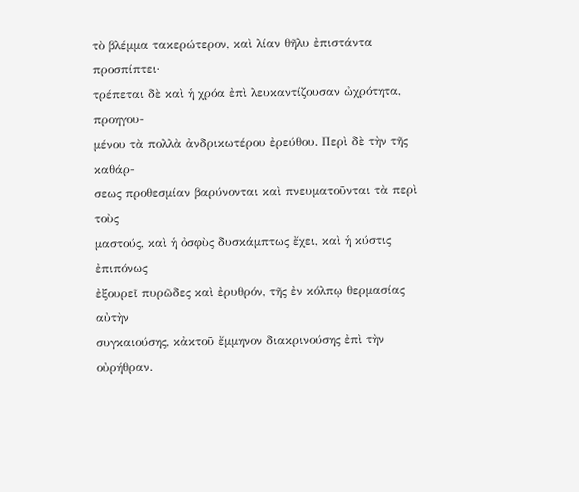τὸ βλέμμα τακερώτερον, καὶ λίαν θῆλυ ἐπιστάντα προσπίπτει·
τρέπεται δὲ καὶ ἡ χρόα ἐπὶ λευκαντίζουσαν ὠχρότητα, προηγου-
μένου τὰ πολλὰ ἀνδρικωτέρου ἐρεύθου. Περὶ δὲ τὴν τῆς καθάρ-
σεως προθεσμίαν βαρύνονται καὶ πνευματοῦνται τὰ περὶ τοὺς
μαστούς, καὶ ἡ ὀσφὺς δυσκάμπτως ἔχει, καὶ ἡ κύστις ἐπιπόνως
ἐξουρεῖ πυρῶδες καὶ ἐρυθρόν, τῆς ἐν κόλπῳ θερμασίας αὐτὴν
συγκαιούσης, κἀκτοῦ ἔμμηνον διακρινούσης ἐπὶ τὴν οὐρήθραν.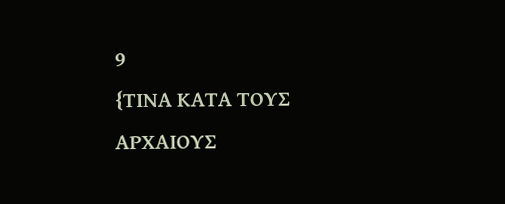9
{ΤΙΝΑ ΚΑΤΑ ΤΟΥΣ ΑΡΧΑΙΟΥΣ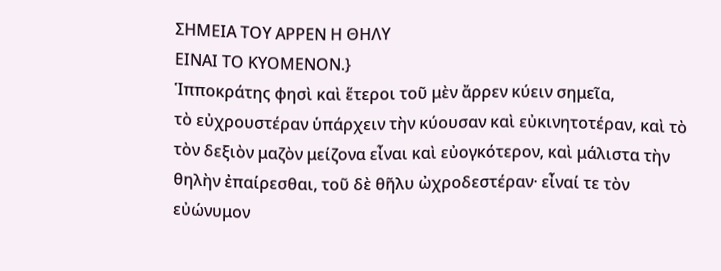ΣΗΜΕΙΑ ΤΟΥ ΑΡΡΕΝ Η ΘΗΛΥ
ΕΙΝΑΙ ΤΟ ΚΥΟΜΕΝΟΝ.}
Ἱπποκράτης φησὶ καὶ ἕτεροι τοῦ μὲν ἄρρεν κύειν σημεῖα,
τὸ εὐχρουστέραν ὑπάρχειν τὴν κύουσαν καὶ εὐκινητοτέραν, καὶ τὸ
τὸν δεξιὸν μαζὸν μείζονα εἶναι καὶ εὐογκότερον, καὶ μάλιστα τὴν
θηλὴν ἐπαίρεσθαι, τοῦ δὲ θῆλυ ὠχροδεστέραν· εἶναί τε τὸν
εὐώνυμον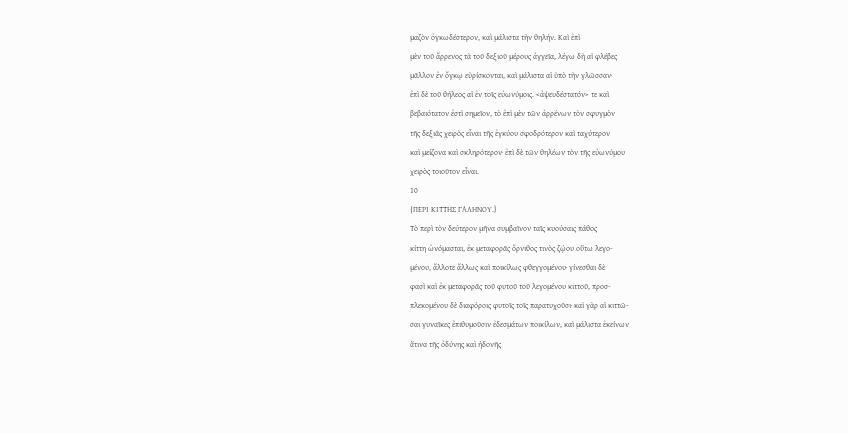μαζὸν ὀγκωδέστερον, καὶ μάλιστα τὴν θηλήν. Καὶ ἐπὶ
μὲν τοῦ ἄρρενος τὰ τοῦ δεξιοῦ μέρους ἀγγεῖα, λέγω δὴ αἱ φλέβες
μᾶλλον ἐν ὄγκῳ εὑρίσκονται, καὶ μάλιστα αἱ ὑπὸ τὴν γλῶσσαν·
ἐπὶ δὲ τοῦ θήλεος αἱ ἐν τοῖς εὐωνύμοις. <ἀψευδέστατόν> τε καὶ
βεβαιότατον ἐστὶ σημεῖον, τὸ ἐπὶ μὲν τῶν ἀρρένων τὸν σφυγμὸν
τῆς δεξιᾶς χειρὸς εἶναι τῆς ἐγκύου σφοδρότερον καὶ ταχύτερον
καὶ μείζονα καὶ σκληρότερον· ἐπὶ δὲ τῶν θηλέων τὸν τῆς εὐωνύμου
χειρὸς τοιοῦτον εἶναι.
10
{ΠΕΡΙ ΚΙΤΤΗΣ ΓΑΛΗΝΟΥ.}
Τὸ περὶ τὸν δεύτερον μῆνα συμβαῖνον ταῖς κυούσαις πάθος
κίττη ὠνόμασται, ἐκ μεταφορᾶς ὄρνιθος τινὸς ζῴου οὕτω λεγο-
μένου, ἄλλοτε ἄλλως καὶ ποικίλως φθεγγομένου· γίνεσθαι δὲ
φασὶ καὶ ἐκ μεταφορᾶς τοῦ φυτοῦ τοῦ λεγομένου κιττοῦ, προσ-
πλεκομένου δὲ διαφόροις φυτοῖς τοῖς παρατυχοῦσι· καὶ γὰρ αἱ κιττῶ-
σαι γυναῖκες ἐπιθυμοῦσιν ἐδεσμάτων ποικίλων, καὶ μάλιστα ἐκείνων
ἅτινα τῆς ὀδύνης καὶ ἡδονῆς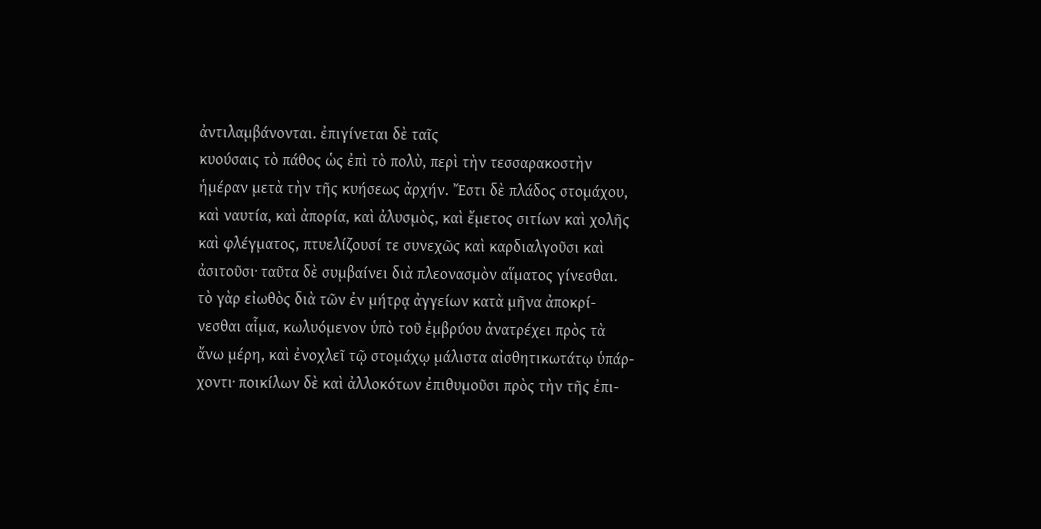ἀντιλαμβάνονται. ἐπιγίνεται δὲ ταῖς
κυούσαις τὸ πάθος ὡς ἐπὶ τὸ πολὺ, περὶ τὴν τεσσαρακοστὴν
ἡμέραν μετὰ τὴν τῆς κυήσεως ἀρχήν. Ἔστι δὲ πλάδος στομάχου,
καὶ ναυτία, καὶ ἀπορία, καὶ ἀλυσμὸς, καὶ ἔμετος σιτίων καὶ χολῆς
καὶ φλέγματος, πτυελίζουσί τε συνεχῶς καὶ καρδιαλγοῦσι καὶ
ἀσιτοῦσι· ταῦτα δὲ συμβαίνει διὰ πλεονασμὸν αἵματος γίνεσθαι.
τὸ γὰρ εἰωθὸς διὰ τῶν ἐν μήτρᾳ ἀγγείων κατὰ μῆνα ἀποκρί-
νεσθαι αἷμα, κωλυόμενον ὑπὸ τοῦ ἐμβρύου ἀνατρέχει πρὸς τὰ
ἄνω μέρη, καὶ ἐνοχλεῖ τῷ στομάχῳ μάλιστα αἰσθητικωτάτῳ ὑπάρ-
χοντι· ποικίλων δὲ καὶ ἀλλοκότων ἐπιθυμοῦσι πρὸς τὴν τῆς ἐπι-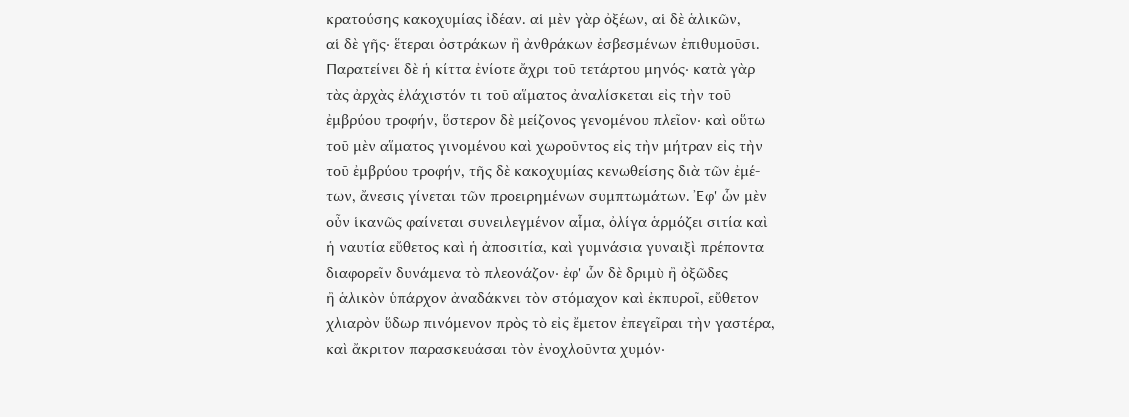κρατούσης κακοχυμίας ἰδέαν. αἱ μὲν γὰρ ὀξέων, αἱ δὲ ἁλικῶν,
αἱ δὲ γῆς· ἕτεραι ὀστράκων ἢ ἀνθράκων ἐσβεσμένων ἐπιθυμοῦσι.
Παρατείνει δὲ ἡ κίττα ἐνίοτε ἄχρι τοῦ τετάρτου μηνός· κατὰ γὰρ
τὰς ἀρχὰς ἐλάχιστόν τι τοῦ αἵματος ἀναλίσκεται εἰς τὴν τοῦ
ἐμβρύου τροφήν, ὕστερον δὲ μείζονος γενομένου πλεῖον· καὶ οὕτω
τοῦ μὲν αἵματος γινομένου καὶ χωροῦντος εἰς τὴν μήτραν εἰς τὴν
τοῦ ἐμβρύου τροφήν, τῆς δὲ κακοχυμίας κενωθείσης διὰ τῶν ἐμέ-
των, ἄνεσις γίνεται τῶν προειρημένων συμπτωμάτων. Ἐφ' ὧν μὲν
οὖν ἱκανῶς φαίνεται συνειλεγμένον αἷμα, ὀλίγα ἁρμόζει σιτία καὶ
ἡ ναυτία εὔθετος καὶ ἡ ἀποσιτία, καὶ γυμνάσια γυναιξὶ πρέποντα
διαφορεῖν δυνάμενα τὸ πλεονάζον· ἐφ' ὧν δὲ δριμὺ ἢ ὀξῶδες
ἢ ἁλικὸν ὑπάρχον ἀναδάκνει τὸν στόμαχον καὶ ἐκπυροῖ, εὔθετον
χλιαρὸν ὕδωρ πινόμενον πρὸς τὸ εἰς ἔμετον ἐπεγεῖραι τὴν γαστέρα,
καὶ ἄκριτον παρασκευάσαι τὸν ἐνοχλοῦντα χυμόν·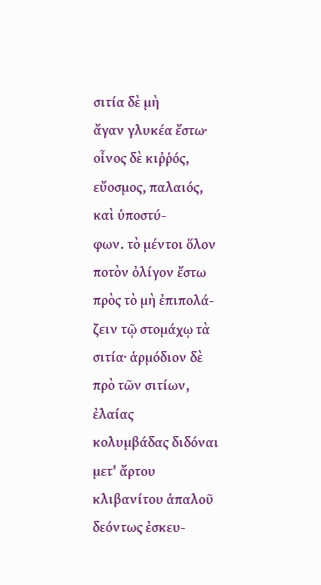σιτία δὲ μὴ
ἄγαν γλυκέα ἔστω· οἶνος δὲ κιῤῥός, εὔοσμος, παλαιός, καὶ ὑποστύ-
φων. τὸ μέντοι ὅλον ποτὸν ὀλίγον ἔστω πρὸς τὸ μὴ ἐπιπολά-
ζειν τῷ στομάχῳ τὰ σιτία· ἁρμόδιον δὲ πρὸ τῶν σιτίων, ἐλαίας
κολυμβάδας διδόναι μετ' ἄρτου κλιβανίτου ἁπαλοῦ δεόντως ἐσκευ-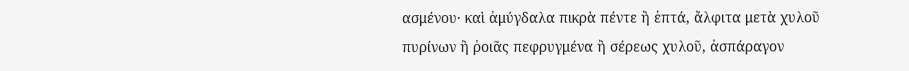ασμένου· καὶ ἀμύγδαλα πικρὰ πέντε ἢ ἑπτά, ἄλφιτα μετὰ χυλοῦ
πυρίνων ἢ ῥοιᾶς πεφρυγμένα ἢ σέρεως χυλοῦ, ἀσπάραγον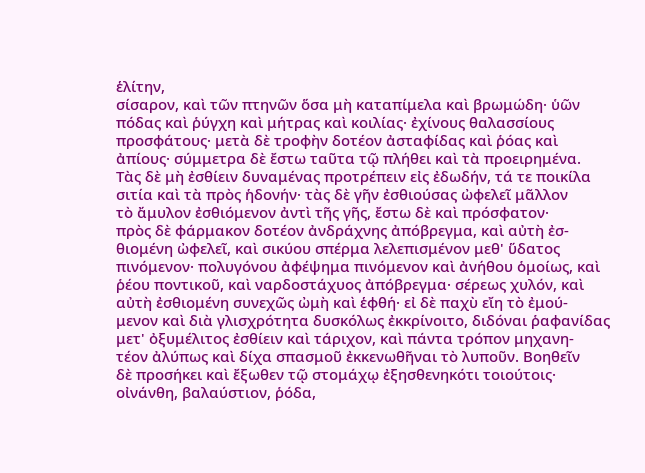ἑλίτην,
σίσαρον, καὶ τῶν πτηνῶν ὅσα μὴ καταπίμελα καὶ βρωμώδη· ὑῶν
πόδας καὶ ῥύγχη καὶ μήτρας καὶ κοιλίας· ἐχίνους θαλασσίους
προσφάτους· μετὰ δὲ τροφὴν δοτέον ἀσταφίδας καὶ ῥόας καὶ
ἀπίους· σύμμετρα δὲ ἔστω ταῦτα τῷ πλήθει καὶ τὰ προειρημένα.
Τὰς δὲ μὴ ἐσθίειν δυναμένας προτρέπειν εἰς ἐδωδήν, τά τε ποικίλα
σιτία καὶ τὰ πρὸς ἡδονήν· τὰς δὲ γῆν ἐσθιούσας ὠφελεῖ μᾶλλον
τὸ ἄμυλον ἐσθιόμενον ἀντὶ τῆς γῆς, ἔστω δὲ καὶ πρόσφατον·
πρὸς δὲ φάρμακον δοτέον ἀνδράχνης ἀπόβρεγμα, καὶ αὐτὴ ἐσ-
θιομένη ὠφελεῖ, καὶ σικύου σπέρμα λελεπισμένον μεθ' ὕδατος
πινόμενον· πολυγόνου ἀφέψημα πινόμενον καὶ ἀνήθου ὁμοίως, καὶ
ῥέου ποντικοῦ, καὶ ναρδοστάχυος ἀπόβρεγμα· σέρεως χυλόν, καὶ
αὐτὴ ἐσθιομένη συνεχῶς ὠμὴ καὶ ἑφθή· εἰ δὲ παχὺ εἴη τὸ ἐμού-
μενον καὶ διὰ γλισχρότητα δυσκόλως ἐκκρίνοιτο, διδόναι ῥαφανίδας
μετ' ὀξυμέλιτος ἐσθίειν καὶ τάριχον, καὶ πάντα τρόπον μηχανη-
τέον ἀλύπως καὶ δίχα σπασμοῦ ἐκκενωθῆναι τὸ λυποῦν. Βοηθεῖν
δὲ προσήκει καὶ ἔξωθεν τῷ στομάχῳ ἐξησθενηκότι τοιούτοις·
οἰνάνθη, βαλαύστιον, ῥόδα,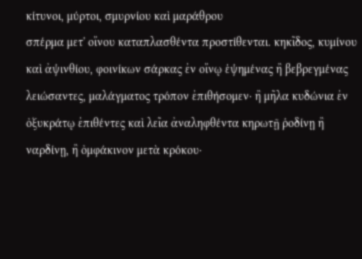κίτυνοι, μύρτοι, σμυρνίου καὶ μαράθρου
σπέρμα μετ' οἴνου καταπλασθέντα προστίθενται. κηκῖδος, κυμίνου
καὶ ἀψινθίου, φοινίκων σάρκας ἐν οἴνῳ ἑψημένας ἢ βεβρεγμένας
λειώσαντες, μαλάγματος τρόπον ἐπιθήσομεν· ἢ μῆλα κυδώνια ἐν
ὀξυκράτῳ ἐπιθέντες καὶ λεῖα ἀναληφθέντα κηρωτῇ ῥοδίνῃ ἢ
ναρδίνῃ, ἢ ὀμφάκινον μετὰ κρόκου·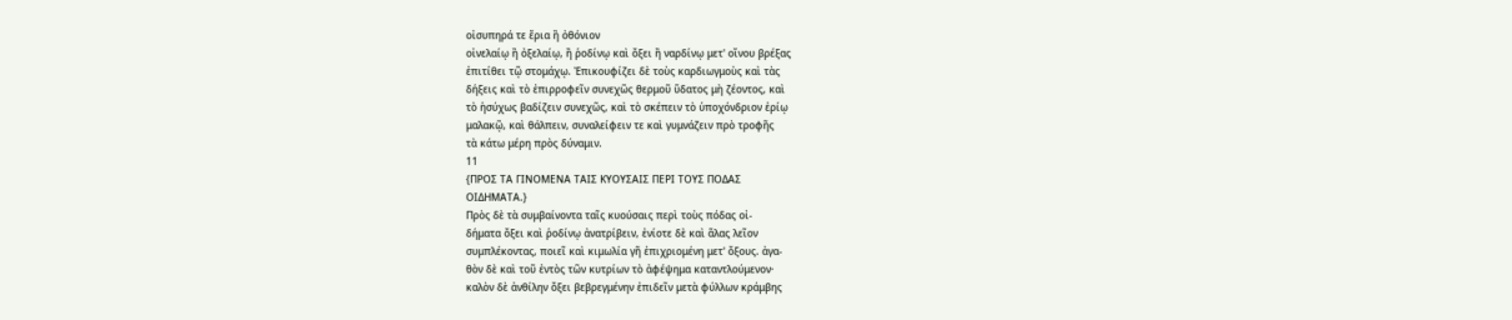οἰσυπηρά τε ἔρια ἢ ὀθόνιον
οἰνελαίῳ ἢ ὀξελαίῳ, ἢ ῥοδίνῳ καὶ ὄξει ἢ ναρδίνῳ μετ' οἴνου βρέξας
ἐπιτίθει τῷ στομάχῳ. Ἐπικουφίζει δὲ τοὺς καρδιωγμοὺς καὶ τὰς
δήξεις καὶ τὸ ἐπιρροφεῖν συνεχῶς θερμοῦ ὕδατος μὴ ζέοντος, καὶ
τὸ ἡσύχως βαδίζειν συνεχῶς, καὶ τὸ σκέπειν τὸ ὑποχόνδριον ἐρίῳ
μαλακῷ, καὶ θάλπειν, συναλείφειν τε καὶ γυμνάζειν πρὸ τροφῆς
τὰ κάτω μέρη πρὸς δύναμιν.
11
{ΠΡΟΣ ΤΑ ΓΙΝΟΜΕΝΑ ΤΑΙΣ ΚΥΟΥΣΑΙΣ ΠΕΡΙ ΤΟΥΣ ΠΟΔΑΣ
ΟΙΔΗΜΑΤΑ.}
Πρὸς δὲ τὰ συμβαίνοντα ταῖς κυούσαις περὶ τοὺς πόδας οἰ-
δήματα ὄξει καὶ ῥοδίνῳ ἀνατρίβειν, ἐνίοτε δὲ καὶ ἅλας λεῖον
συμπλέκοντας, ποιεῖ καὶ κιμωλία γῆ ἐπιχριομένη μετ' ὄξους. ἀγα-
θὸν δὲ καὶ τοῦ ἐντὸς τῶν κυτρίων τὸ ἀφέψημα καταντλούμενον·
καλὸν δὲ ἀνθίλην ὄξει βεβρεγμένην ἐπιδεῖν μετὰ φύλλων κράμβης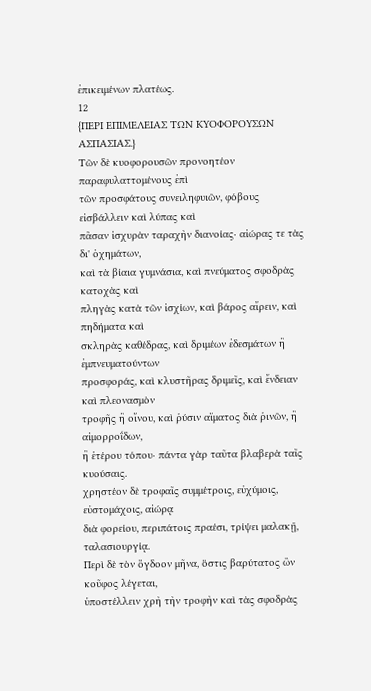ἐπικειμένων πλατέως.
12
{ΠΕΡΙ ΕΠΙΜΕΛΕΙΑΣ ΤΩΝ ΚΥΟΦΟΡΟΥΣΩΝ ΑΣΠΑΣΙΑΣ.}
Τῶν δὲ κυοφορουσῶν προνοητέον παραφυλαττομένους ἐπὶ
τῶν προσφάτους συνειληφυιῶν, φόβους εἰσβάλλειν καὶ λύπας καὶ
πᾶσαν ἰσχυρὰν ταραχὴν διανοίας· αἰώρας τε τὰς δι' ὀχημάτων,
καὶ τὰ βίαια γυμνάσια, καὶ πνεύματος σφοδρὰς κατοχὰς καὶ
πληγὰς κατὰ τῶν ἰσχίων, καὶ βάρος αἴρειν, καὶ πηδήματα καὶ
σκληρὰς καθέδρας, καὶ δριμέων ἐδεσμάτων ἢ ἐμπνευματούντων
προσφοράς, καὶ κλυστῆρας δριμεῖς, καὶ ἔνδειαν καὶ πλεονασμὸν
τροφῆς ἢ οἴνου, καὶ ῥύσιν αἵματος διὰ ῥινῶν, ἢ αἱμορροΐδων,
ἢ ἑτέρου τόπου· πάντα γὰρ ταῦτα βλαβερὰ ταῖς κυούσαις.
χρηστέον δὲ τροφαῖς συμμέτροις, εὐχύμοις, εὐστομάχοις, αἰώρᾳ
διὰ φορείου, περιπάτοις πραέσι, τρίψει μαλακῇ, ταλασιουργίᾳ.
Περὶ δὲ τὸν ὄγδοον μῆνα, ὅστις βαρύτατος ὢν κοῦφος λέγεται,
ὑποστέλλειν χρὴ τὴν τροφὴν καὶ τὰς σφοδρὰς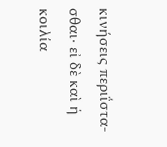κινήσεις περιΐστα-
σθαι· εἰ δὲ καὶ ἡ κοιλία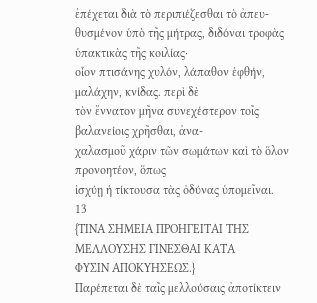ἐπέχεται διὰ τὸ περιπιέζεσθαι τὸ ἀπευ-
θυσμένον ὑπὸ τῆς μήτρας, διδόναι τροφὰς ὑπακτικὰς τῆς κοιλίας·
οἷον πτισάνης χυλόν, λάπαθον ἑφθήν, μαλάχην, κνίδας. περὶ δὲ
τὸν ἔννατον μῆνα συνεχέστερον τοῖς βαλανείοις χρῆσθαι, ἀνα-
χαλασμοῦ χάριν τῶν σωμάτων καὶ τὸ ὅλον προνοητέον, ὅπως
ἰσχύῃ ἡ τίκτουσα τὰς ὀδύνας ὑπομεῖναι.
13
{ΤΙΝΑ ΣΗΜΕΙΑ ΠΡΟΗΓΕΙΤΑΙ ΤΗΣ ΜΕΛΛΟΥΣΗΣ ΓΙΝΕΣΘΑΙ ΚΑΤΑ
ΦΥΣΙΝ ΑΠΟΚΥΗΣΕΩΣ.}
Παρέπεται δὲ ταῖς μελλούσαις ἀποτίκτειν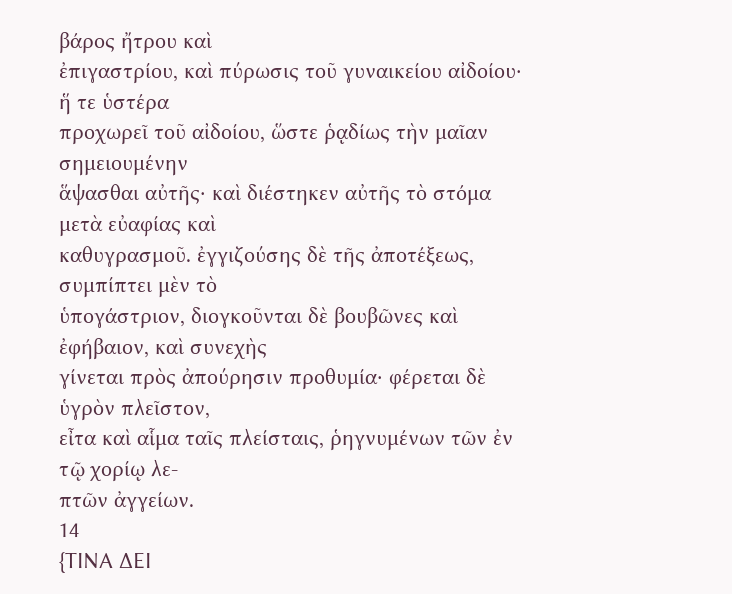βάρος ἤτρου καὶ
ἐπιγαστρίου, καὶ πύρωσις τοῦ γυναικείου αἰδοίου· ἥ τε ὑστέρα
προχωρεῖ τοῦ αἰδοίου, ὥστε ῥᾳδίως τὴν μαῖαν σημειουμένην
ἅψασθαι αὐτῆς· καὶ διέστηκεν αὐτῆς τὸ στόμα μετὰ εὐαφίας καὶ
καθυγρασμοῦ. ἐγγιζούσης δὲ τῆς ἀποτέξεως, συμπίπτει μὲν τὸ
ὑπογάστριον, διογκοῦνται δὲ βουβῶνες καὶ ἐφήβαιον, καὶ συνεχὴς
γίνεται πρὸς ἀπούρησιν προθυμία· φέρεται δὲ ὑγρὸν πλεῖστον,
εἶτα καὶ αἷμα ταῖς πλείσταις, ῥηγνυμένων τῶν ἐν τῷ χορίῳ λε-
πτῶν ἀγγείων.
14
{ΤΙΝΑ ΔΕΙ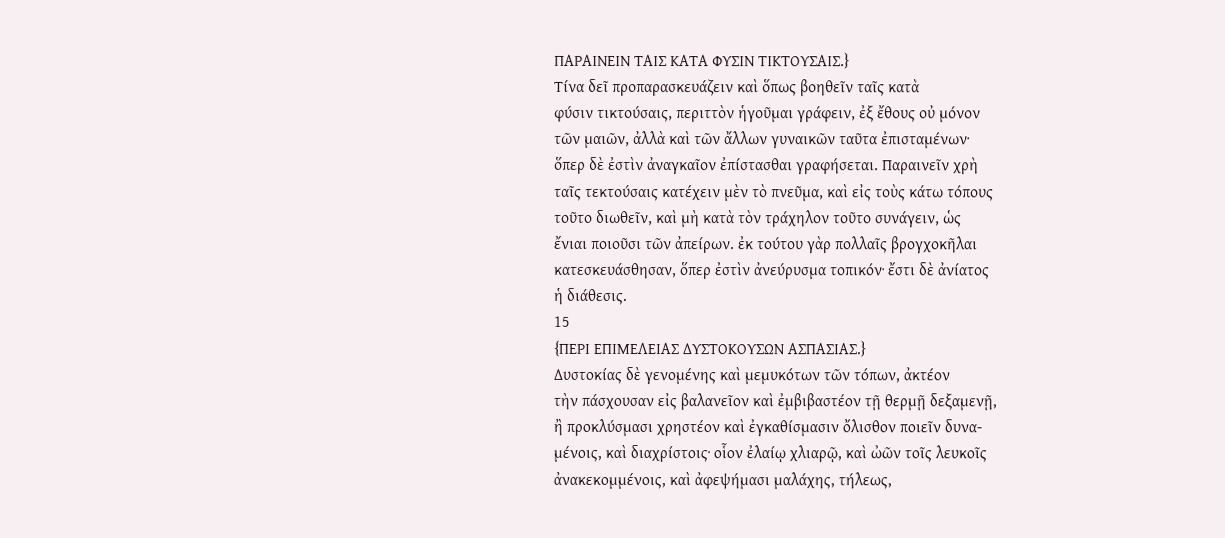ΠΑΡΑΙΝΕΙΝ ΤΑΙΣ ΚΑΤΑ ΦΥΣΙΝ ΤΙΚΤΟΥΣΑΙΣ.}
Τίνα δεῖ προπαρασκευάζειν καὶ ὅπως βοηθεῖν ταῖς κατὰ
φύσιν τικτούσαις, περιττὸν ἡγοῦμαι γράφειν, ἐξ ἔθους οὐ μόνον
τῶν μαιῶν, ἀλλὰ καὶ τῶν ἄλλων γυναικῶν ταῦτα ἐπισταμένων·
ὅπερ δὲ ἐστὶν ἀναγκαῖον ἐπίστασθαι γραφήσεται. Παραινεῖν χρὴ
ταῖς τεκτούσαις κατέχειν μὲν τὸ πνεῦμα, καὶ εἰς τοὺς κάτω τόπους
τοῦτο διωθεῖν, καὶ μὴ κατὰ τὸν τράχηλον τοῦτο συνάγειν, ὡς
ἔνιαι ποιοῦσι τῶν ἀπείρων. ἐκ τούτου γὰρ πολλαῖς βρογχοκῆλαι
κατεσκευάσθησαν, ὅπερ ἐστὶν ἀνεύρυσμα τοπικόν· ἔστι δὲ ἀνίατος
ἡ διάθεσις.
15
{ΠΕΡΙ ΕΠΙΜΕΛΕΙΑΣ ΔΥΣΤΟΚΟΥΣΩΝ ΑΣΠΑΣΙΑΣ.}
Δυστοκίας δὲ γενομένης καὶ μεμυκότων τῶν τόπων, ἀκτέον
τὴν πάσχουσαν εἰς βαλανεῖον καὶ ἐμβιβαστέον τῇ θερμῇ δεξαμενῇ,
ἢ προκλύσμασι χρηστέον καὶ ἐγκαθίσμασιν ὄλισθον ποιεῖν δυνα-
μένοις, καὶ διαχρίστοις· οἷον ἐλαίῳ χλιαρῷ, καὶ ὠῶν τοῖς λευκοῖς
ἀνακεκομμένοις, καὶ ἀφεψήμασι μαλάχης, τήλεως,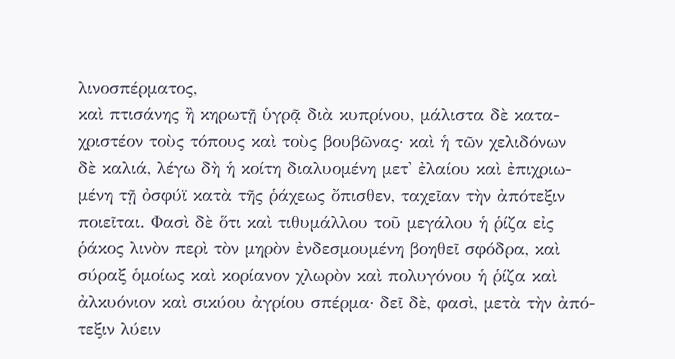λινοσπέρματος,
καὶ πτισάνης ἢ κηρωτῇ ὑγρᾷ διὰ κυπρίνου, μάλιστα δὲ κατα-
χριστέον τοὺς τόπους καὶ τοὺς βουβῶνας· καὶ ἡ τῶν χελιδόνων
δὲ καλιά, λέγω δὴ ἡ κοίτη διαλυομένη μετ' ἐλαίου καὶ ἐπιχριω-
μένη τῇ ὀσφύϊ κατὰ τῆς ῥάχεως ὄπισθεν, ταχεῖαν τὴν ἀπότεξιν
ποιεῖται. Φασὶ δὲ ὅτι καὶ τιθυμάλλου τοῦ μεγάλου ἡ ῥίζα εἰς
ῥάκος λινὸν περὶ τὸν μηρὸν ἐνδεσμουμένη βοηθεῖ σφόδρα, καὶ
σύραξ ὁμοίως καὶ κορίανον χλωρὸν καὶ πολυγόνου ἡ ῥίζα καὶ
ἀλκυόνιον καὶ σικύου ἀγρίου σπέρμα· δεῖ δὲ, φασὶ, μετὰ τὴν ἀπό-
τεξιν λύειν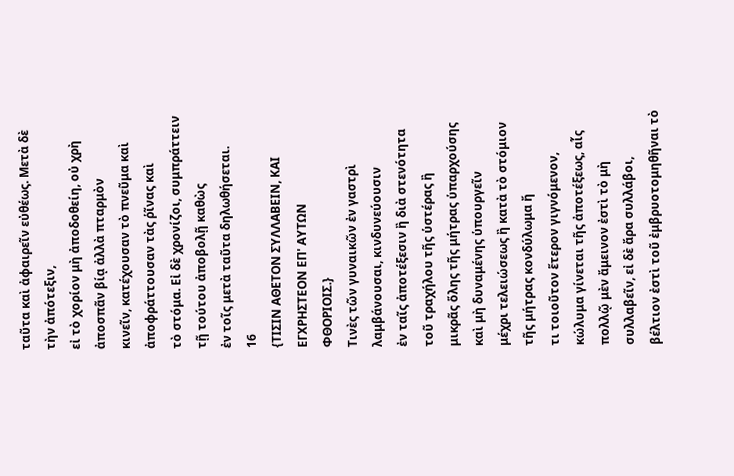ταῦτα καὶ ἀφαιρεῖν εὐθέως. Μετὰ δὲ τὴν ἀπότεξιν,
εἰ τὸ χορίον μὴ ἀποδοθείη, οὐ χρὴ ἀποσπᾶν βίᾳ ἀλλὰ πταρμὸν
κινεῖν, κατέχουσαν τὸ πνεῦμα καὶ ἀποφράττουσαν τὰς ῥῖνας καὶ
τὸ στόμα. Εἰ δὲ χρονίζοι, συμπράττειν τῇ τούτου ἀποβολῇ καθὼς
ἐν τοῖς μετὰ ταῦτα δηλωθήσεται.
16
{ΤΙΣΙΝ ΑΘΕΤΟΝ ΣΥΛΛΑΒΕΙΝ, ΚΑΙ ΕΓΧΡΗΣΤΕΟΝ ΕΠ' ΑΥΤΩΝ
ΦΘΟΡΙΟΙΣ.}
Τινὲς τῶν γυναικῶν ἐν γαστρὶ λαμβάνουσαι, κινδυνεύουσιν
ἐν ταῖς ἀποτέξεσιν ἢ διὰ στενότητα τοῦ τραχήλου τῆς ὑστέρας ἢ
μικρᾶς ὅλης τῆς μήτρας ὑπαρχούσης καὶ μὴ δυναμένης ὑπουργεῖν
μέχρι τελειώσεως ἢ κατὰ τὸ στόμιον τῆς μήτρας κονδύλωμα ἤ
τι τοιοῦτον ἕτερον γιγνόμενον, κώλυμα γίνεται τῆς ἀποτέξεως, αἷς
πολλῷ μὲν ἄμεινον ἐστὶ τὸ μὴ συλλαβεῖν, εἰ δὲ ἄρα συλλάβοι,
βέλτιον ἐστὶ τοῦ ἐμβρυοτομηθῆναι τὸ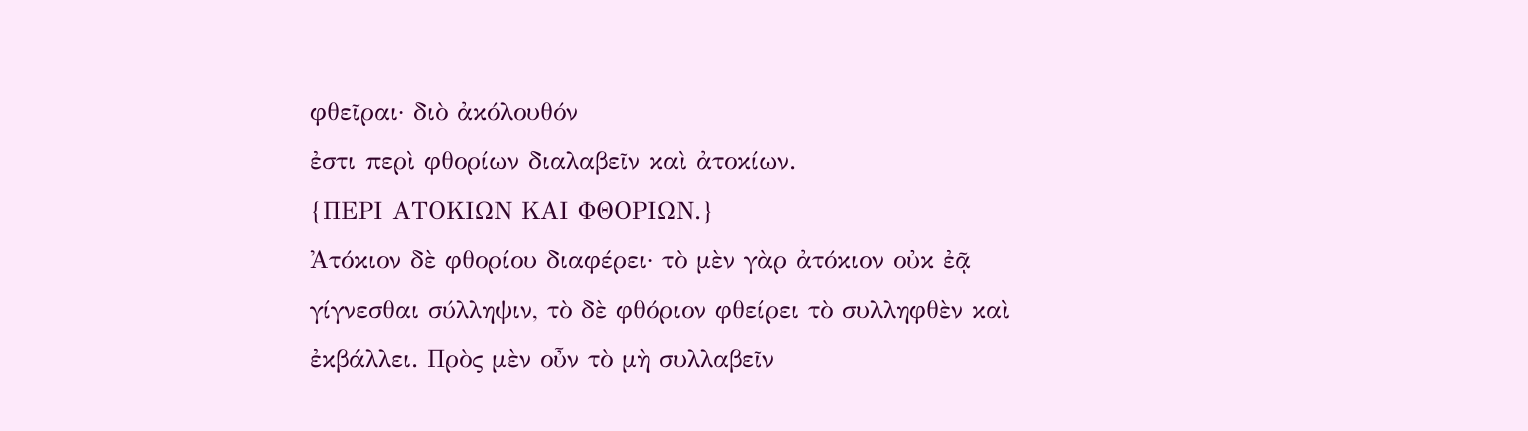φθεῖραι· διὸ ἀκόλουθόν
ἐστι περὶ φθορίων διαλαβεῖν καὶ ἀτοκίων.
{ΠΕΡΙ ΑΤΟΚΙΩΝ ΚΑΙ ΦΘΟΡΙΩΝ.}
Ἀτόκιον δὲ φθορίου διαφέρει· τὸ μὲν γὰρ ἀτόκιον οὐκ ἐᾷ
γίγνεσθαι σύλληψιν, τὸ δὲ φθόριον φθείρει τὸ συλληφθὲν καὶ
ἐκβάλλει. Πρὸς μὲν οὖν τὸ μὴ συλλαβεῖν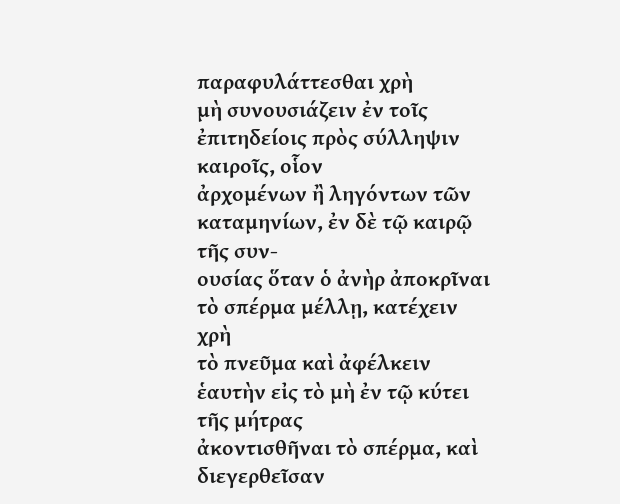παραφυλάττεσθαι χρὴ
μὴ συνουσιάζειν ἐν τοῖς ἐπιτηδείοις πρὸς σύλληψιν καιροῖς, οἷον
ἀρχομένων ἢ ληγόντων τῶν καταμηνίων, ἐν δὲ τῷ καιρῷ τῆς συν-
ουσίας ὅταν ὁ ἀνὴρ ἀποκρῖναι τὸ σπέρμα μέλλῃ, κατέχειν χρὴ
τὸ πνεῦμα καὶ ἀφέλκειν ἑαυτὴν εἰς τὸ μὴ ἐν τῷ κύτει τῆς μήτρας
ἀκοντισθῆναι τὸ σπέρμα, καὶ διεγερθεῖσαν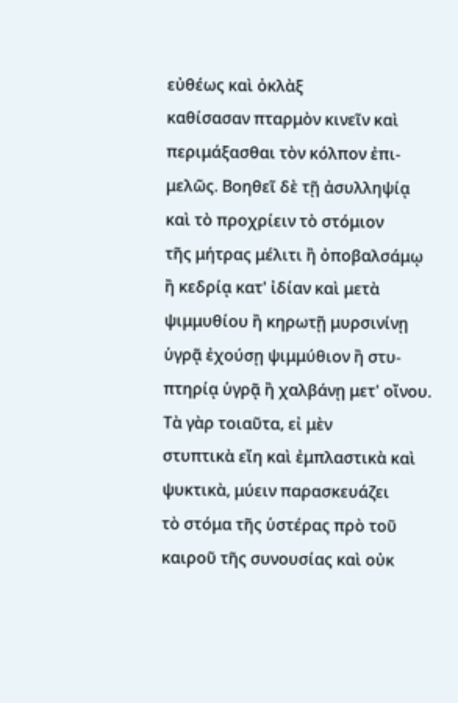εὐθέως καὶ ὀκλὰξ
καθίσασαν πταρμὸν κινεῖν καὶ περιμάξασθαι τὸν κόλπον ἐπι-
μελῶς. Βοηθεῖ δὲ τῇ ἀσυλληψίᾳ καὶ τὸ προχρίειν τὸ στόμιον
τῆς μήτρας μέλιτι ἢ ὀποβαλσάμῳ ἢ κεδρίᾳ κατ' ἰδίαν καὶ μετὰ
ψιμμυθίου ἢ κηρωτῇ μυρσινίνῃ ὑγρᾷ ἐχούσῃ ψιμμύθιον ἢ στυ-
πτηρίᾳ ὑγρᾷ ἢ χαλβάνῃ μετ' οἴνου. Τὰ γὰρ τοιαῦτα, εἰ μὲν
στυπτικὰ εἴη καὶ ἐμπλαστικὰ καὶ ψυκτικὰ, μύειν παρασκευάζει
τὸ στόμα τῆς ὑστέρας πρὸ τοῦ καιροῦ τῆς συνουσίας καὶ οὐκ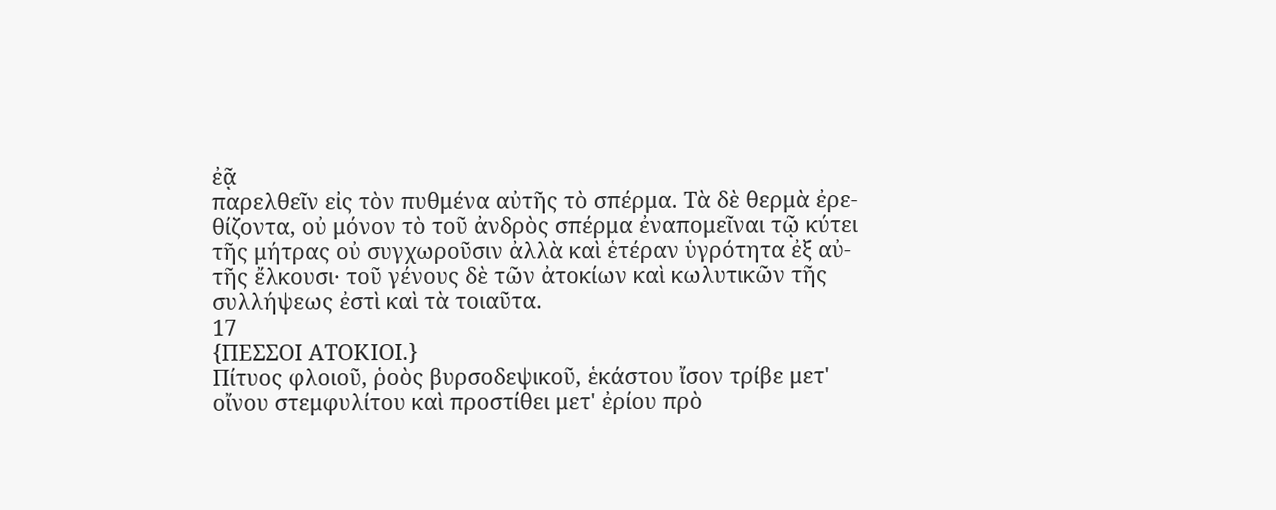ἐᾷ
παρελθεῖν εἰς τὸν πυθμένα αὐτῆς τὸ σπέρμα. Τὰ δὲ θερμὰ ἐρε-
θίζοντα, οὐ μόνον τὸ τοῦ ἀνδρὸς σπέρμα ἐναπομεῖναι τῷ κύτει
τῆς μήτρας οὐ συγχωροῦσιν ἀλλὰ καὶ ἑτέραν ὑγρότητα ἐξ αὐ-
τῆς ἔλκουσι· τοῦ γένους δὲ τῶν ἀτοκίων καὶ κωλυτικῶν τῆς
συλλήψεως ἐστὶ καὶ τὰ τοιαῦτα.
17
{ΠΕΣΣΟΙ ΑΤΟΚΙΟΙ.}
Πίτυος φλοιοῦ, ῥοὸς βυρσοδεψικοῦ, ἑκάστου ἴσον τρίβε μετ'
οἴνου στεμφυλίτου καὶ προστίθει μετ' ἐρίου πρὸ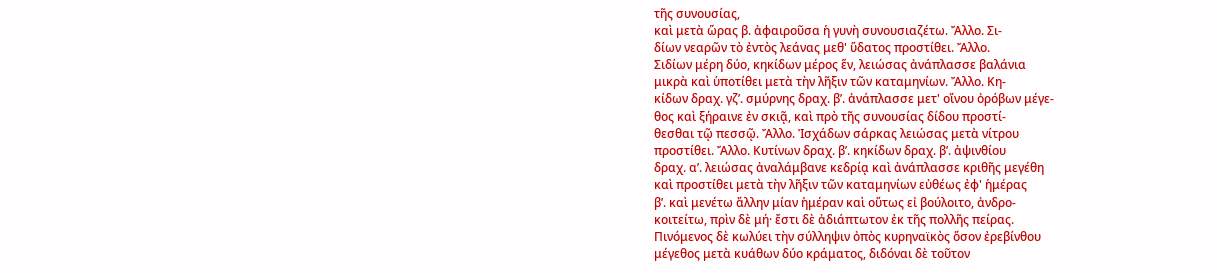τῆς συνουσίας,
καὶ μετὰ ὥρας β. ἀφαιροῦσα ἡ γυνὴ συνουσιαζέτω. Ἄλλο. Σι-
δίων νεαρῶν τὸ ἐντὸς λεάνας μεθ' ὕδατος προστίθει. Ἄλλο.
Σιδίων μέρη δύο, κηκίδων μέρος ἕν, λειώσας ἀνάπλασσε βαλάνια
μικρὰ καὶ ὑποτίθει μετὰ τὴν λῆξιν τῶν καταμηνίων. Ἄλλο. Κη-
κίδων δραχ. γζʹ. σμύρνης δραχ. βʹ. ἀνάπλασσε μετ' οἴνου ὀρόβων μέγε-
θος καὶ ξήραινε ἐν σκιᾷ, καὶ πρὸ τῆς συνουσίας δίδου προστί-
θεσθαι τῷ πεσσῷ. Ἄλλο. Ἰσχάδων σάρκας λειώσας μετὰ νίτρου
προστίθει. Ἄλλο. Κυτίνων δραχ. βʹ. κηκίδων δραχ. βʹ. ἀψινθίου
δραχ. αʹ. λειώσας ἀναλάμβανε κεδρίᾳ καὶ ἀνάπλασσε κριθῆς μεγέθη
καὶ προστίθει μετὰ τὴν λῆξιν τῶν καταμηνίων εὐθέως ἐφ' ἡμέρας
βʹ. καὶ μενέτω ἄλλην μίαν ἡμέραν καὶ οὕτως εἰ βούλοιτο, ἀνδρο-
κοιτείτω, πρὶν δὲ μή· ἔστι δὲ ἀδιάπτωτον ἐκ τῆς πολλῆς πείρας.
Πινόμενος δὲ κωλύει τὴν σύλληψιν ὀπὸς κυρηναϊκὸς ὅσον ἐρεβίνθου
μέγεθος μετὰ κυάθων δύο κράματος, διδόναι δὲ τοῦτον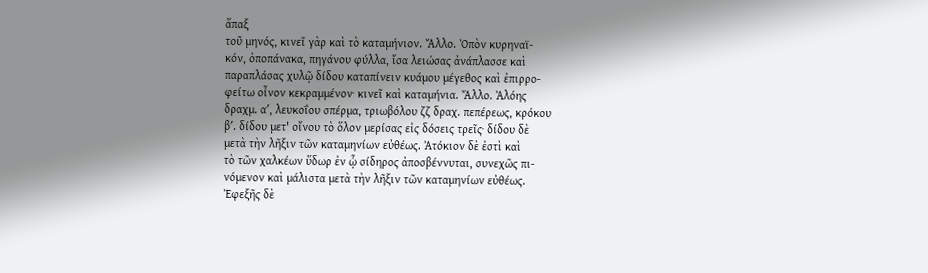ἅπαξ
τοῦ μηνός, κινεῖ γὰρ καὶ τὸ καταμήνιον. Ἄλλο. Ὀπὸν κυρηναϊ-
κόν, ὀποπάνακα, πηγάνου φύλλα, ἴσα λειώσας ἀνάπλασσε καὶ
παραπλάσας χυλῷ δίδου καταπίνειν κυάμου μέγεθος καὶ ἐπιρρο-
φείτω οἶνον κεκραμμένον· κινεῖ καὶ καταμήνια. Ἄλλο. Ἀλόης
δραχμ. αʹ, λευκοΐου σπέρμα, τριωβόλου ζζ δραχ. πεπέρεως, κρόκου
βʹ. δίδου μετ' οἴνου τὸ ὅλον μερίσας εἰς δόσεις τρεῖς· δίδου δὲ
μετὰ τὴν λῆξιν τῶν καταμηνίων εὐθέως. Ἀτόκιον δὲ ἐστὶ καὶ
τὸ τῶν χαλκέων ὕδωρ ἐν ᾧ σίδηρος ἀποσβέννυται, συνεχῶς πι-
νόμενον καὶ μάλιστα μετὰ τὴν λῆξιν τῶν καταμηνίων εὐθέως.
Ἐφεξῆς δὲ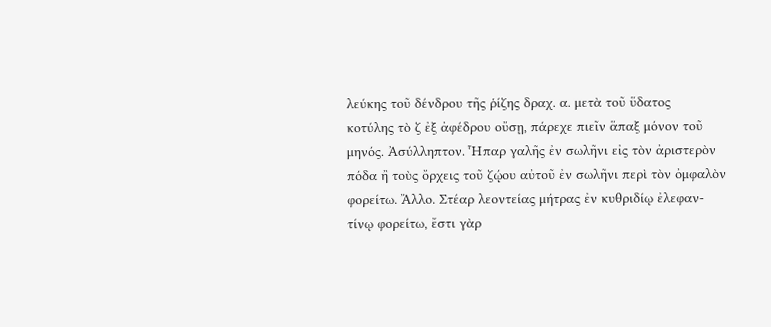λεύκης τοῦ δένδρου τῆς ῥίζης δραχ. α. μετὰ τοῦ ὕδατος
κοτύλης τὸ ζ ἐξ ἀφέδρου οὔσῃ, πάρεχε πιεῖν ἅπαξ μόνον τοῦ
μηνός. Ἀσύλληπτον. Ἧπαρ γαλῆς ἐν σωλῆνι εἰς τὸν ἀριστερὸν
πόδα ἢ τοὺς ὄρχεις τοῦ ζῴου αὐτοῦ ἐν σωλῆνι περὶ τὸν ὀμφαλὸν
φορείτω. Ἄλλο. Στέαρ λεοντείας μήτρας ἐν κυθριδίῳ ἐλεφαν-
τίνῳ φορείτω, ἔστι γὰρ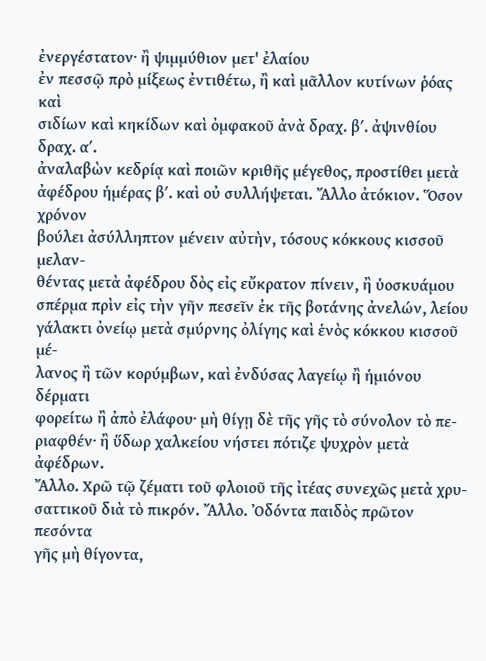ἐνεργέστατον· ἢ ψιμμύθιον μετ' ἐλαίου
ἐν πεσσῷ πρὸ μίξεως ἐντιθέτω, ἢ καὶ μᾶλλον κυτίνων ῥόας καὶ
σιδίων καὶ κηκίδων καὶ ὀμφακοῦ ἀνὰ δραχ. βʹ. ἀψινθίου δραχ. αʹ.
ἀναλαβὼν κεδρίᾳ καὶ ποιῶν κριθῆς μέγεθος, προστίθει μετὰ
ἀφέδρου ἡμέρας βʹ. καὶ οὐ συλλήψεται. Ἄλλο ἀτόκιον. Ὅσον χρόνον
βούλει ἀσύλληπτον μένειν αὐτὴν, τόσους κόκκους κισσοῦ μελαν-
θέντας μετὰ ἀφέδρου δὸς εἰς εὔκρατον πίνειν, ἢ ὑοσκυάμου
σπέρμα πρὶν εἰς τὴν γῆν πεσεῖν ἐκ τῆς βοτάνης ἀνελών, λείου
γάλακτι ὀνείῳ μετὰ σμύρνης ὀλίγης καὶ ἑνὸς κόκκου κισσοῦ μέ-
λανος ἢ τῶν κορύμβων, καὶ ἐνδύσας λαγείῳ ἢ ἡμιόνου δέρματι
φορείτω ἢ ἀπὸ ἐλάφου· μὴ θίγῃ δὲ τῆς γῆς τὸ σύνολον τὸ πε-
ριαφθέν· ἢ ὕδωρ χαλκείου νήστει πότιζε ψυχρὸν μετὰ ἀφέδρων.
Ἄλλο. Χρῶ τῷ ζέματι τοῦ φλοιοῦ τῆς ἰτέας συνεχῶς μετὰ χρυ-
σαττικοῦ διὰ τὸ πικρόν. Ἄλλο. Ὀδόντα παιδὸς πρῶτον πεσόντα
γῆς μὴ θίγοντα,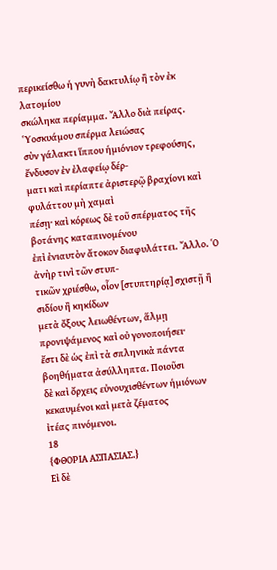περικείσθω ἡ γυνὴ δακτυλίῳ ἢ τὸν ἐκ λατομίου
σκώληκα περίαμμα. Ἄλλο διὰ πείρας. Ὑοσκυάμου σπέρμα λειώσας
σὺν γάλακτι ἵππου ἡμιόνιον τρεφούσης, ἔνδυσον ἐν ἐλαφείῳ δέρ-
ματι καὶ περίαπτε ἀριστερῷ βραχίονι καὶ φυλάττου μὴ χαμαὶ
πέσῃ· καὶ κόρεως δὲ τοῦ σπέρματος τῆς βοτάνης καταπινομένου
ἐπὶ ἐνιαυτὸν ἄτοκον διαφυλάττει. Ἄλλο. Ὁ ἀνὴρ τινὶ τῶν στυπ-
τικῶν χριέσθω, οἷον [στυπτηρίᾳ] σχιστῇ ἢ σιδίου ἢ κηκίδων
μετὰ ὄξους λειωθέντων, ἅλμῃ προνιψάμενος καὶ οὐ γονοποιήσει·
ἔστι δὲ ὡς ἐπὶ τὰ σπληνικὰ πάντα βοηθήματα ἀσύλληπτα. Ποιοῦσι
δὲ καὶ ὄρχεις εὐνουχισθέντων ἡμιόνων κεκαυμένοι καὶ μετὰ ζέματος
ἰτέας πινόμενοι.
18
{ΦΘΟΡΙΑ ΑΣΠΑΣΙΑΣ.}
Εἰ δὲ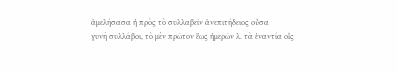ἀμελήσασα ἡ πρὸς τὸ συλλαβεῖν ἀνεπιτήδειος οὖσα
γυνὴ συλλάβοι, τὸ μὲν πρῶτον ἕως ἡμερῶν λ. τὰ ἐναντία οἷς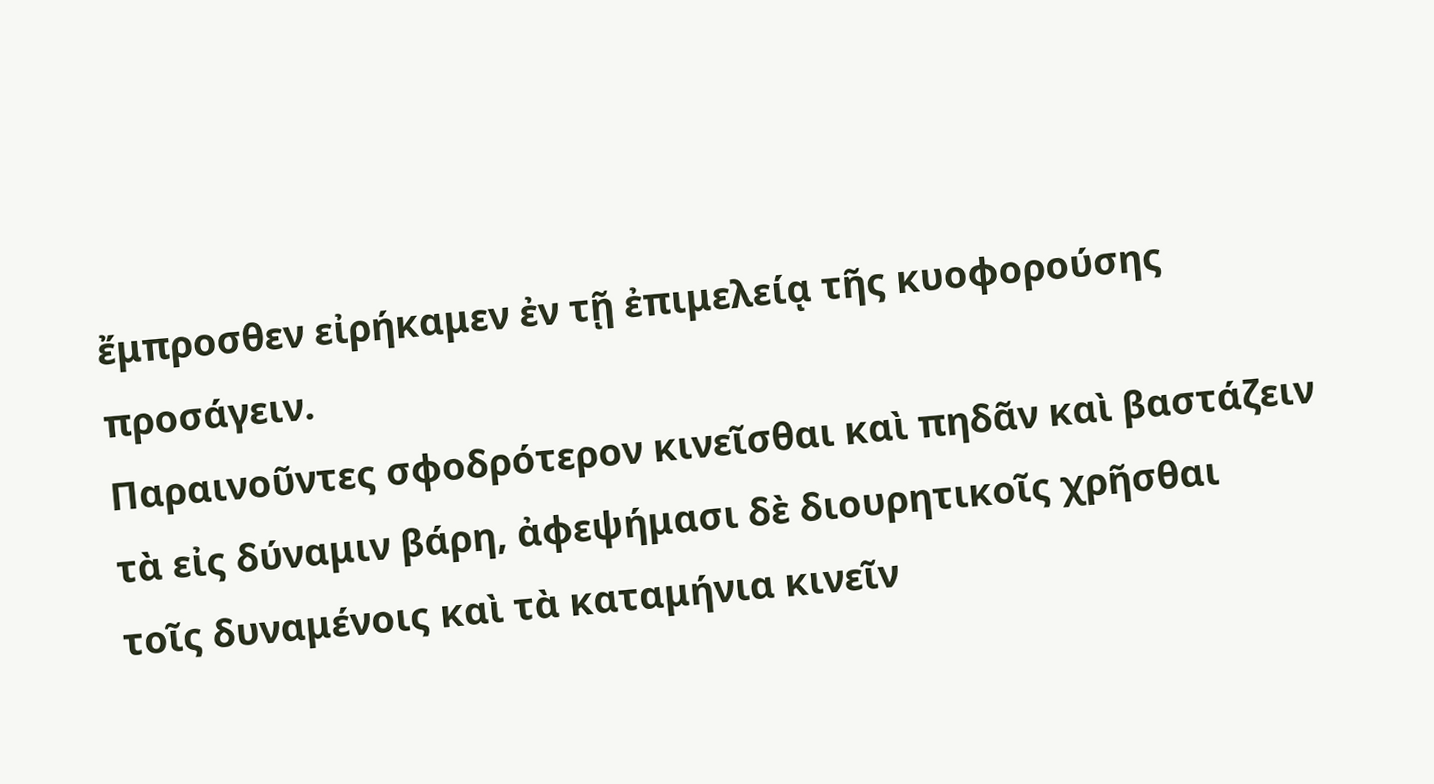ἔμπροσθεν εἰρήκαμεν ἐν τῇ ἐπιμελείᾳ τῆς κυοφορούσης προσάγειν.
Παραινοῦντες σφοδρότερον κινεῖσθαι καὶ πηδᾶν καὶ βαστάζειν
τὰ εἰς δύναμιν βάρη, ἀφεψήμασι δὲ διουρητικοῖς χρῆσθαι
τοῖς δυναμένοις καὶ τὰ καταμήνια κινεῖν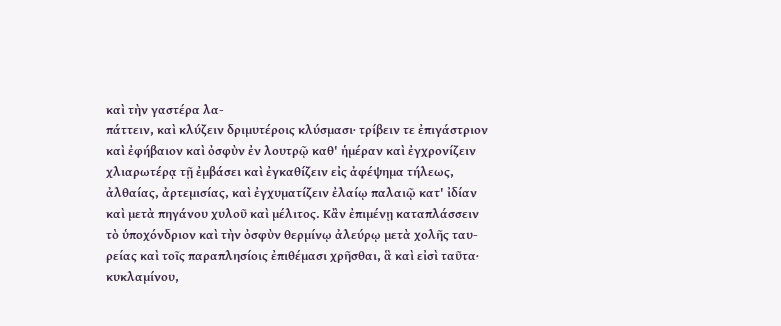καὶ τὴν γαστέρα λα-
πάττειν, καὶ κλύζειν δριμυτέροις κλύσμασι· τρίβειν τε ἐπιγάστριον
καὶ ἐφήβαιον καὶ ὀσφὺν ἐν λουτρῷ καθ' ἡμέραν καὶ ἐγχρονίζειν
χλιαρωτέρᾳ τῇ ἐμβάσει καὶ ἐγκαθίζειν εἰς ἀφέψημα τήλεως,
ἀλθαίας, ἀρτεμισίας, καὶ ἐγχυματίζειν ἐλαίῳ παλαιῷ κατ' ἰδίαν
καὶ μετὰ πηγάνου χυλοῦ καὶ μέλιτος. Κἂν ἐπιμένῃ καταπλάσσειν
τὸ ὑποχόνδριον καὶ τὴν ὀσφὺν θερμίνῳ ἀλεύρῳ μετὰ χολῆς ταυ-
ρείας καὶ τοῖς παραπλησίοις ἐπιθέμασι χρῆσθαι, ἃ καὶ εἰσὶ ταῦτα·
κυκλαμίνου,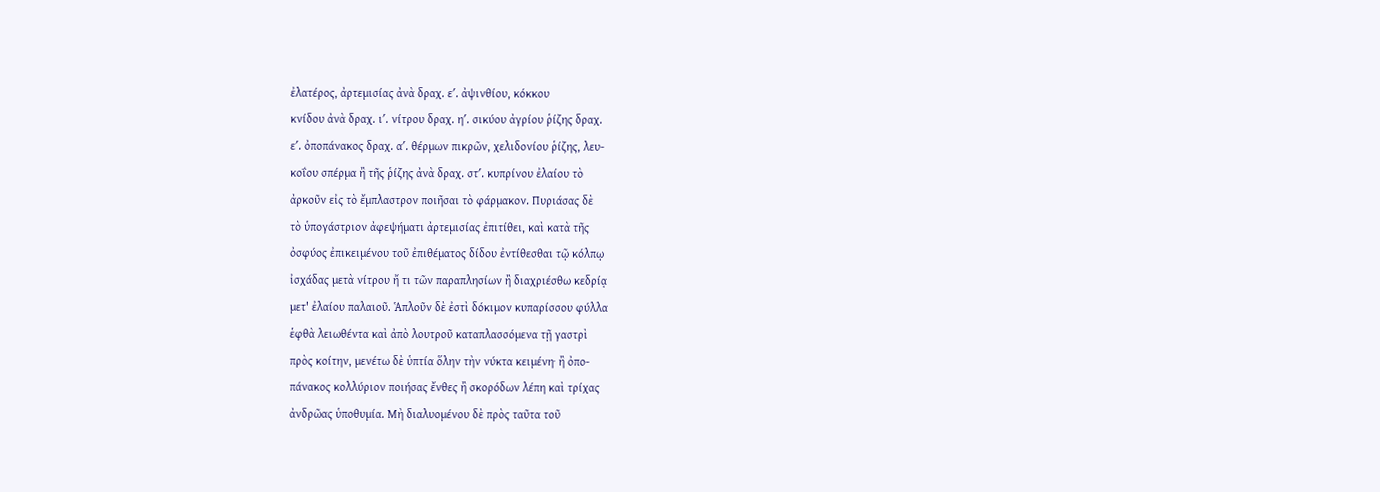ἐλατέρος, ἀρτεμισίας ἀνὰ δραχ. εʹ. ἀψινθίου, κόκκου
κνίδου ἀνὰ δραχ. ιʹ. νίτρου δραχ. ηʹ. σικύου ἀγρίου ῥίζης δραχ.
εʹ. ὀποπάνακος δραχ. αʹ. θέρμων πικρῶν, χελιδονίου ῥίζης, λευ-
κοΐου σπέρμα ἢ τῆς ῥίζης ἀνὰ δραχ. στʹ. κυπρίνου ἐλαίου τὸ
ἀρκοῦν εἰς τὸ ἔμπλαστρον ποιῆσαι τὸ φάρμακον. Πυριάσας δὲ
τὸ ὑπογάστριον ἀφεψήματι ἀρτεμισίας ἐπιτίθει, καὶ κατὰ τῆς
ὀσφύος ἐπικειμένου τοῦ ἐπιθέματος δίδου ἐντίθεσθαι τῷ κόλπῳ
ἰσχάδας μετὰ νίτρου ἤ τι τῶν παραπλησίων ἢ διαχριέσθω κεδρίᾳ
μετ' ἐλαίου παλαιοῦ. Ἁπλοῦν δὲ ἐστὶ δόκιμον κυπαρίσσου φύλλα
ἑφθὰ λειωθέντα καὶ ἀπὸ λουτροῦ καταπλασσόμενα τῇ γαστρὶ
πρὸς κοίτην, μενέτω δὲ ὑπτία ὅλην τὴν νύκτα κειμένη· ἢ ὀπο-
πάνακος κολλύριον ποιήσας ἔνθες ἢ σκορόδων λέπη καὶ τρίχας
ἀνδρῶας ὑποθυμία. Μὴ διαλυομένου δὲ πρὸς ταῦτα τοῦ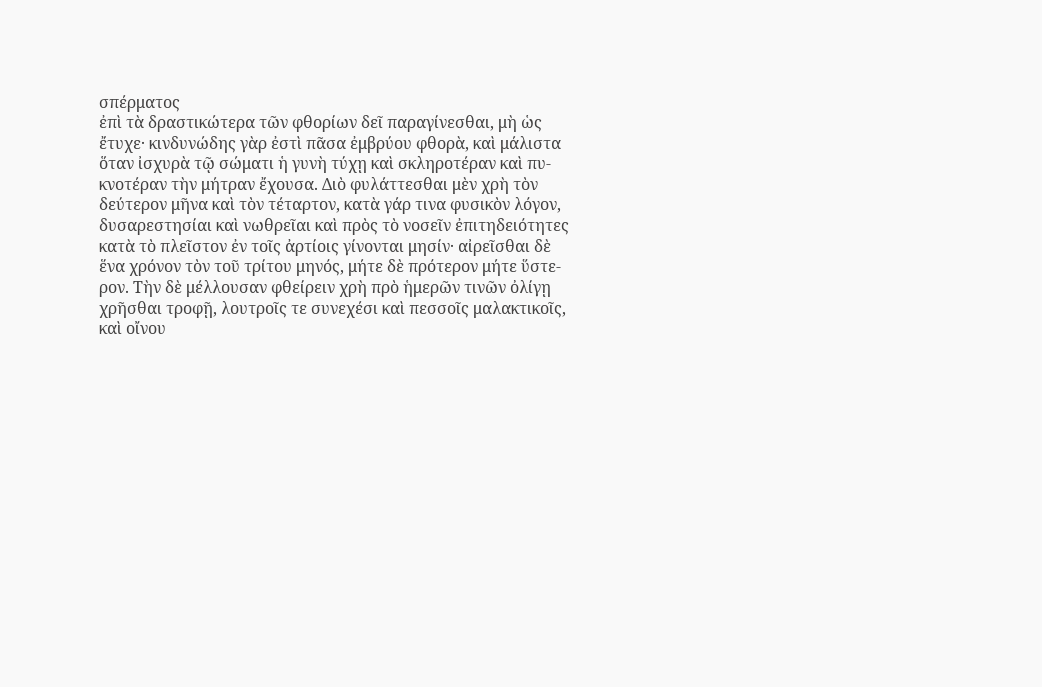σπέρματος
ἐπὶ τὰ δραστικώτερα τῶν φθορίων δεῖ παραγίνεσθαι, μὴ ὡς
ἔτυχε· κινδυνώδης γὰρ ἐστὶ πᾶσα ἐμβρύου φθορὰ, καὶ μάλιστα
ὅταν ἰσχυρὰ τῷ σώματι ἡ γυνὴ τύχῃ καὶ σκληροτέραν καὶ πυ-
κνοτέραν τὴν μήτραν ἔχουσα. Διὸ φυλάττεσθαι μὲν χρὴ τὸν
δεύτερον μῆνα καὶ τὸν τέταρτον, κατὰ γάρ τινα φυσικὸν λόγον,
δυσαρεστησίαι καὶ νωθρεῖαι καὶ πρὸς τὸ νοσεῖν ἐπιτηδειότητες
κατὰ τὸ πλεῖστον ἐν τοῖς ἀρτίοις γίνονται μησίν· αἰρεῖσθαι δὲ
ἕνα χρόνον τὸν τοῦ τρίτου μηνός, μήτε δὲ πρότερον μήτε ὕστε-
ρον. Τὴν δὲ μέλλουσαν φθείρειν χρὴ πρὸ ἡμερῶν τινῶν ὀλίγῃ
χρῆσθαι τροφῇ, λουτροῖς τε συνεχέσι καὶ πεσσοῖς μαλακτικοῖς,
καὶ οἴνου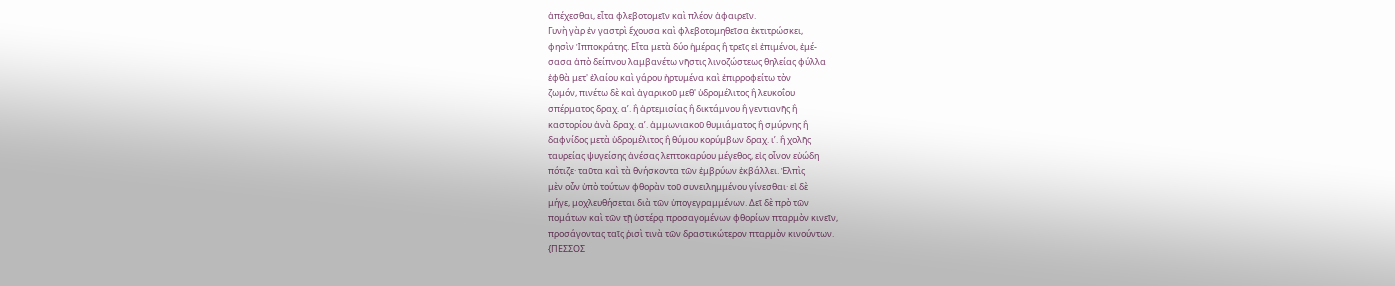ἀπέχεσθαι, εἶτα φλεβοτομεῖν καὶ πλέον ἀφαιρεῖν.
Γυνὴ γὰρ ἐν γαστρὶ ἔχουσα καὶ φλεβοτομηθεῖσα ἐκτιτρώσκει,
φησὶν Ἱπποκράτης. Εἶτα μετὰ δύο ἡμέρας ἢ τρεῖς εἰ ἐπιμένοι, ἐμέ-
σασα ἀπὸ δείπνου λαμβανέτω νῆστις λινοζώστεως θηλείας φύλλα
ἑφθὰ μετ' ἐλαίου καὶ γάρου ἠρτυμένα καὶ ἐπιρροφείτω τὸν
ζωμόν, πινέτω δὲ καὶ ἀγαρικοῦ μεθ' ὑδρομέλιτος ἢ λευκοΐου
σπέρματος δραχ. αʹ. ἢ ἀρτεμισίας ἢ δικτάμνου ἢ γεντιανῆς ἢ
καστορίου ἀνὰ δραχ. αʹ. ἀμμωνιακοῦ θυμιάματος ἢ σμύρνης ἢ
δαφνίδος μετὰ ὑδρομέλιτος ἢ θύμου κορύμβων δραχ. ιʹ. ἢ χολῆς
ταυρείας ψυγείσης ἀνέσας λεπτοκαρύου μέγεθος, εἰς οἶνον εὐώδη
πότιζε· ταῦτα καὶ τὰ θνήσκοντα τῶν ἐμβρύων ἐκβάλλει. Ἐλπὶς
μὲν οὖν ὑπὸ τούτων φθορὰν τοῦ συνειλημμένου γίνεσθαι· εἰ δὲ
μήγε, μοχλευθήσεται διὰ τῶν ὑπογεγραμμένων. Δεῖ δὲ πρὸ τῶν
πομάτων καὶ τῶν τῇ ὑστέρᾳ προσαγομένων φθορίων πταρμὸν κινεῖν,
προσάγοντας ταῖς ῥισὶ τινὰ τῶν δραστικώτερον πταρμὸν κινούντων.
{ΠΕΣΣΟΣ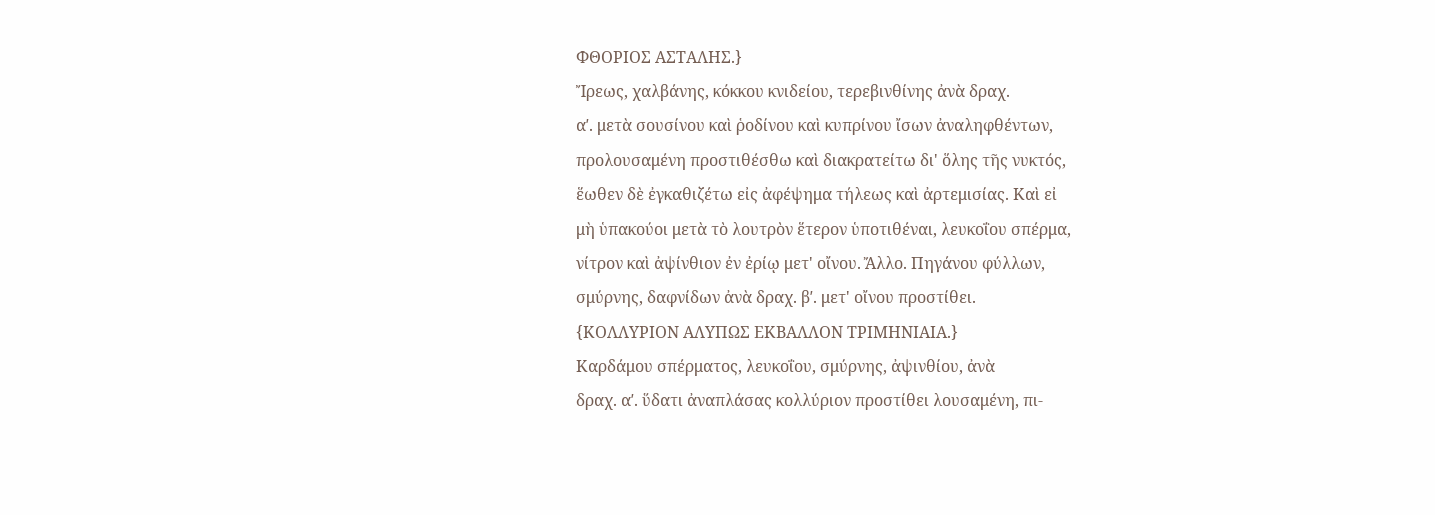ΦΘΟΡΙΟΣ ΑΣΤΑΛΗΣ.}
Ἴρεως, χαλβάνης, κόκκου κνιδείου, τερεβινθίνης ἀνὰ δραχ.
αʹ. μετὰ σουσίνου καὶ ῥοδίνου καὶ κυπρίνου ἴσων ἀναληφθέντων,
προλουσαμένη προστιθέσθω καὶ διακρατείτω δι' ὅλης τῆς νυκτός,
ἕωθεν δὲ ἐγκαθιζέτω εἰς ἀφέψημα τήλεως καὶ ἀρτεμισίας. Καὶ εἰ
μὴ ὑπακούοι μετὰ τὸ λουτρὸν ἕτερον ὑποτιθέναι, λευκοΐου σπέρμα,
νίτρον καὶ ἀψίνθιον ἐν ἐρίῳ μετ' οἴνου. Ἄλλο. Πηγάνου φύλλων,
σμύρνης, δαφνίδων ἀνὰ δραχ. βʹ. μετ' οἴνου προστίθει.
{ΚΟΛΛΥΡΙΟΝ ΑΛΥΠΩΣ ΕΚΒΑΛΛΟΝ ΤΡΙΜΗΝΙΑΙΑ.}
Καρδάμου σπέρματος, λευκοΐου, σμύρνης, ἀψινθίου, ἀνὰ
δραχ. αʹ. ὕδατι ἀναπλάσας κολλύριον προστίθει λουσαμένη, πι-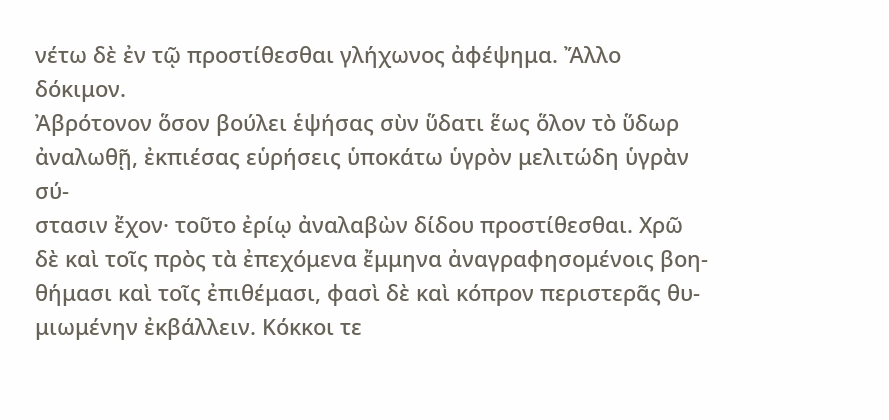νέτω δὲ ἐν τῷ προστίθεσθαι γλήχωνος ἀφέψημα. Ἄλλο δόκιμον.
Ἀβρότονον ὅσον βούλει ἑψήσας σὺν ὕδατι ἕως ὅλον τὸ ὕδωρ
ἀναλωθῇ, ἐκπιέσας εὑρήσεις ὑποκάτω ὑγρὸν μελιτώδη ὑγρὰν σύ-
στασιν ἔχον· τοῦτο ἐρίῳ ἀναλαβὼν δίδου προστίθεσθαι. Χρῶ
δὲ καὶ τοῖς πρὸς τὰ ἐπεχόμενα ἔμμηνα ἀναγραφησομένοις βοη-
θήμασι καὶ τοῖς ἐπιθέμασι, φασὶ δὲ καὶ κόπρον περιστερᾶς θυ-
μιωμένην ἐκβάλλειν. Κόκκοι τε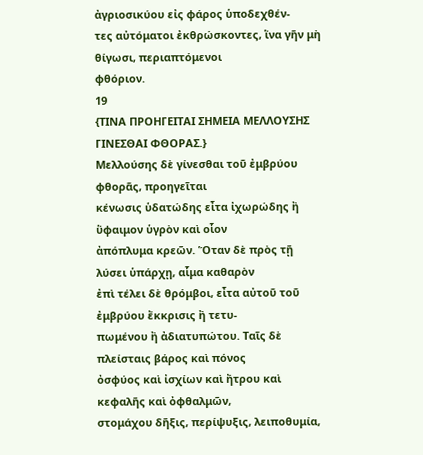ἀγριοσικύου εἰς φάρος ὑποδεχθέν-
τες αὐτόματοι ἐκθρώσκοντες, ἵνα γῆν μὴ θίγωσι, περιαπτόμενοι
φθόριον.
19
{ΤΙΝΑ ΠΡΟΗΓΕΙΤΑΙ ΣΗΜΕΙΑ ΜΕΛΛΟΥΣΗΣ ΓΙΝΕΣΘΑΙ ΦΘΟΡΑΣ.}
Μελλούσης δὲ γίνεσθαι τοῦ ἐμβρύου φθορᾶς, προηγεῖται
κένωσις ὑδατώδης εἶτα ἰχωρώδης ἢ ὕφαιμον ὑγρὸν καὶ οἷον
ἀπόπλυμα κρεῶν. Ὅταν δὲ πρὸς τῇ λύσει ὑπάρχῃ, αἷμα καθαρὸν
ἐπὶ τέλει δὲ θρόμβοι, εἶτα αὐτοῦ τοῦ ἐμβρύου ἔκκρισις ἢ τετυ-
πωμένου ἢ ἀδιατυπώτου. Ταῖς δὲ πλείσταις βάρος καὶ πόνος
ὀσφύος καὶ ἰσχίων καὶ ἤτρου καὶ κεφαλῆς καὶ ὀφθαλμῶν,
στομάχου δῆξις, περίψυξις, λειποθυμία,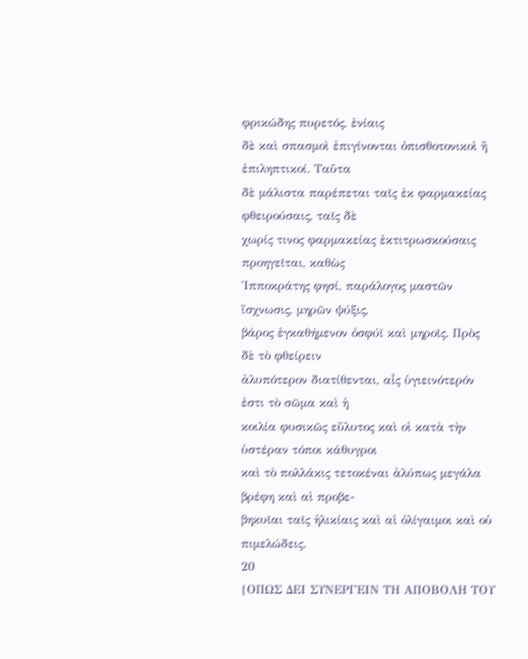φρικώδης πυρετός, ἐνίαις
δὲ καὶ σπασμοὶ ἐπιγίνονται ὀπισθοτονικοὶ ἢ ἐπιληπτικοί. Ταῦτα
δὲ μάλιστα παρέπεται ταῖς ἐκ φαρμακείας φθειρούσαις, ταῖς δὲ
χωρίς τινος φαρμακείας ἐκτιτρωσκούσαις προηγεῖται, καθὼς
Ἱπποκράτης φησί, παράλογος μαστῶν ἴσχνωσις, μηρῶν ψύξις,
βάρος ἐγκαθήμενον ὀσφύϊ καὶ μηροῖς. Πρὸς δὲ τὸ φθείρειν
ἀλυπότερον διατίθενται, αἷς ὑγιεινότερόν ἐστι τὸ σῶμα καὶ ἡ
κοιλία φυσικῶς εὔλυτος καὶ οἱ κατὰ τὴν ὑστέραν τόποι κάθυγροι
καὶ τὸ πολλάκις τετοκέναι ἀλύπως μεγάλα βρέφη καὶ αἱ προβε-
βηκυῖαι ταῖς ἡλικίαις καὶ αἱ ὀλίγαιμοι καὶ οὐ πιμελώδεις.
20
{ΟΠΩΣ ΔΕΙ ΣΥΝΕΡΓΕΙΝ ΤΗ ΑΠΟΒΟΛΗ ΤΟΥ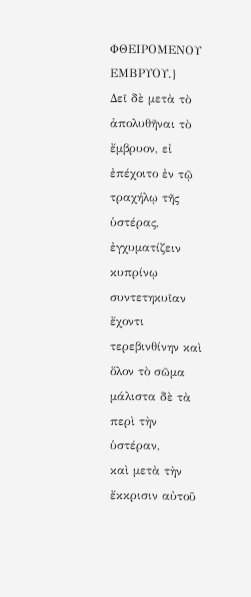ΦΘΕΙΡΟΜΕΝΟΥ
ΕΜΒΡΥΟΥ.}
Δεῖ δὲ μετὰ τὸ ἀπολυθῆναι τὸ ἔμβρυον, εἰ ἐπέχοιτο ἐν τῷ
τραχήλῳ τῆς ὑστέρας, ἐγχυματίζειν κυπρίνῳ συντετηκυῖαν ἔχοντι
τερεβινθίνην καὶ ὅλον τὸ σῶμα μάλιστα δὲ τὰ περὶ τὴν ὑστέραν,
καὶ μετὰ τὴν ἔκκρισιν αὐτοῦ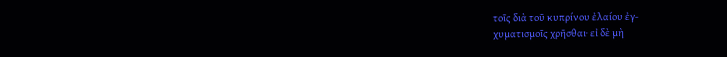τοῖς διὰ τοῦ κυπρίνου ἐλαίου ἐγ-
χυματισμοῖς χρῆσθαι· εἰ δὲ μὴ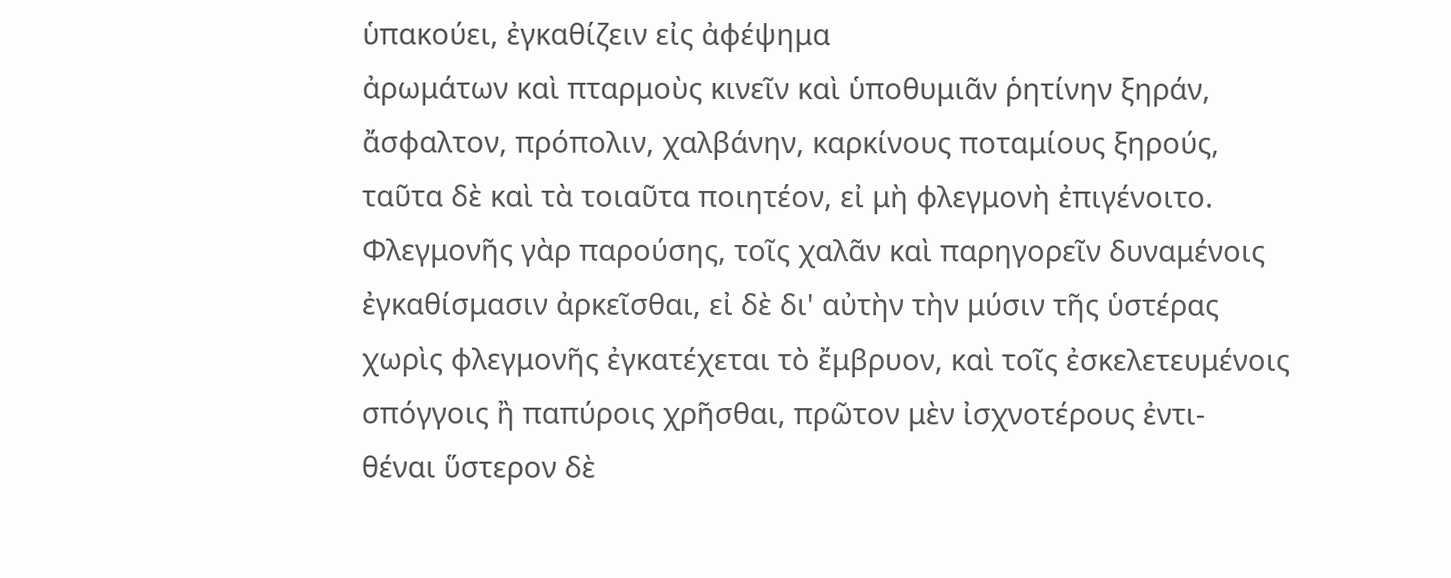ὑπακούει, ἐγκαθίζειν εἰς ἀφέψημα
ἀρωμάτων καὶ πταρμοὺς κινεῖν καὶ ὑποθυμιᾶν ῥητίνην ξηράν,
ἄσφαλτον, πρόπολιν, χαλβάνην, καρκίνους ποταμίους ξηρούς,
ταῦτα δὲ καὶ τὰ τοιαῦτα ποιητέον, εἰ μὴ φλεγμονὴ ἐπιγένοιτο.
Φλεγμονῆς γὰρ παρούσης, τοῖς χαλᾶν καὶ παρηγορεῖν δυναμένοις
ἐγκαθίσμασιν ἀρκεῖσθαι, εἰ δὲ δι' αὐτὴν τὴν μύσιν τῆς ὑστέρας
χωρὶς φλεγμονῆς ἐγκατέχεται τὸ ἔμβρυον, καὶ τοῖς ἐσκελετευμένοις
σπόγγοις ἢ παπύροις χρῆσθαι, πρῶτον μὲν ἰσχνοτέρους ἐντι-
θέναι ὕστερον δὲ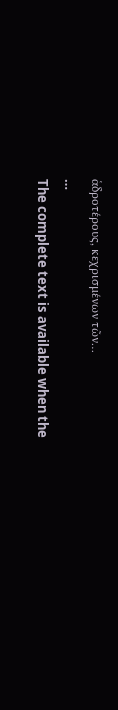ἁδροτέρους, κεχρισμένων τῶν…
…
The complete text is available when the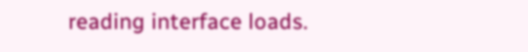reading interface loads.